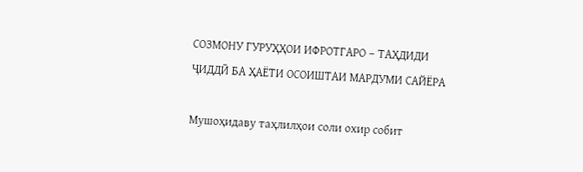СОЗМОНУ ГУРУҲҲОИ ИФРОТГАРО – ТАҲДИДИ ҶИДДӢ БА ҲАЁТИ ОСОИШТАИ МАРДУМИ САЙЁРА

Мушоҳидаву таҳлилҳои соли охир собит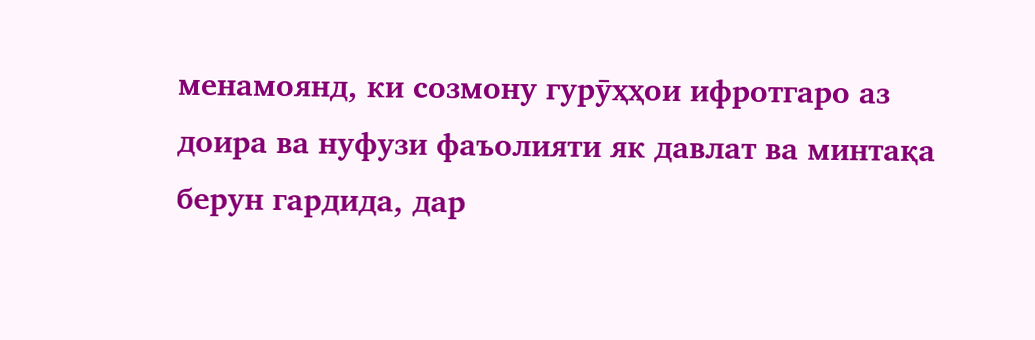менамоянд, ки созмону гурӯҳҳои ифротгаро аз доира ва нуфузи фаъолияти як давлат ва минтақа берун гардида, дар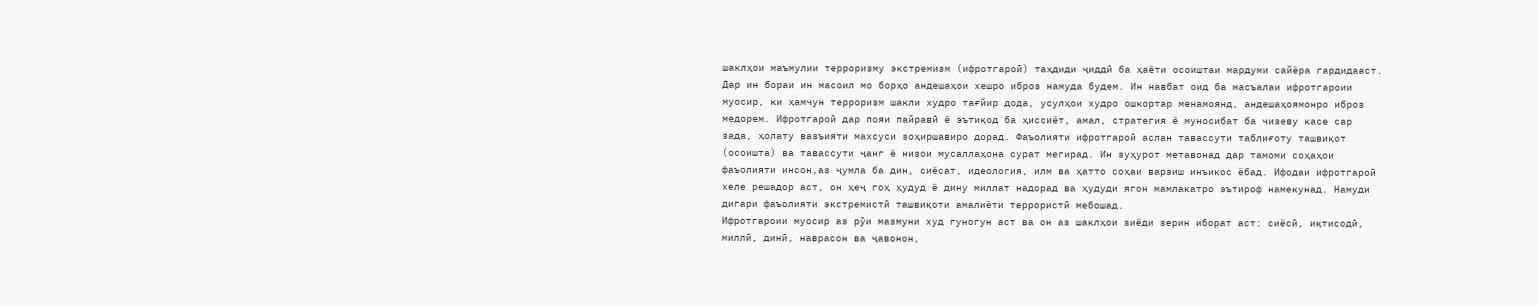шаклҳои маъмулии терроризму экстремизм (ифротгароӣ) таҳдиди ҷиддӣ ба ҳаёти осоиштаи мардуми сайёра гардидааст. Дар ин бораи ин масоил мо борҳо андешаҳои хешро иброз намуда будем. Ин навбат оид ба масъалаи ифротгароии муосир, ки ҳамчун терроризм шакли худро тағйир дода, усулҳои худро ошкортар менамоянд, андешаҳоямонро иброз медорем. Ифротгароӣ дар пояи пайравӣ ё эътиқод ба ҳиссиёт, амал, стратегия ё муносибат ба чизеву касе сар зада, ҳолату вазъияти махсуси зоҳиршавиро дорад. Фаъолияти ифротгароӣ аслан тавассути таблиғоту ташвиқот (осоишта) ва тавассути ҷанг ё низои мусаллаҳона сурат мегирад. Ин зуҳурот метавонад дар тамоми соҳаҳои фаъолияти инсон,аз ҷумла ба дин, сиёсат, идеология, илм ва ҳатто соҳаи варзиш инъикос ёбад. Ифодаи ифротгароӣ хеле решадор аст, он ҳеҷ гоҳ ҳудуд ё дину миллат надорад ва ҳудуди ягон мамлакатро эътироф намекунад. Намуди дигари фаъолияти экстремистӣ ташвиқоти амалиёти террористӣ мебошад.
Ифротгароии муосир аз рӯи мазмуни худ гуногун аст ва он аз шаклҳои зиёди зерин иборат аст: сиёсӣ, иқтисодӣ, миллӣ, динӣ, наврасон ва ҷавонон,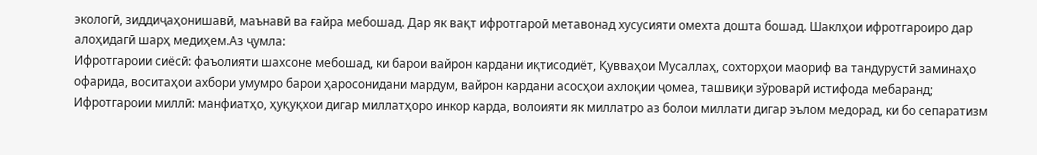экологӣ, зиддиҷаҳонишавӣ, маънавӣ ва ғайра мебошад. Дар як вақт ифротгароӣ метавонад хусусияти омехта дошта бошад. Шаклҳои ифротгароиро дар алоҳидагӣ шарҳ медиҳем.Аз ҷумла:
Ифротгароии сиёсӣ: фаъолияти шахсоне мебошад, ки барои вайрон кардани иқтисодиёт, Қувваҳои Мусаллаҳ, сохторҳои маориф ва тандурустӣ заминаҳо офарида, воситаҳои ахбори умумро барои ҳаросонидани мардум, вайрон кардани асосҳои ахлоқии ҷомеа, ташвиқи зўроварӣ истифода мебаранд;
Ифротгароии миллӣ: манфиатҳо, ҳуқуқхои дигар миллатҳоро инкор карда, волоияти як миллатро аз болои миллати дигар эълом медорад, ки бо сепаратизм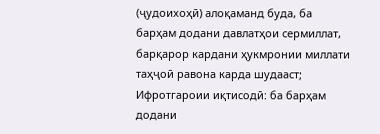(ҷудоихоҳӣ) алоқаманд буда, ба барҳам додани давлатҳои сермиллат, барқарор кардани ҳукмронии миллати таҳҷоӣ равона карда шудааст;
Ифротгароии иқтисодӣ: ба барҳам додани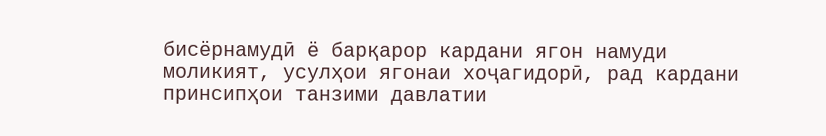бисёрнамудӣ ё барқарор кардани ягон намуди моликият, усулҳои ягонаи хоҷагидорӣ, рад кардани принсипҳои танзими давлатии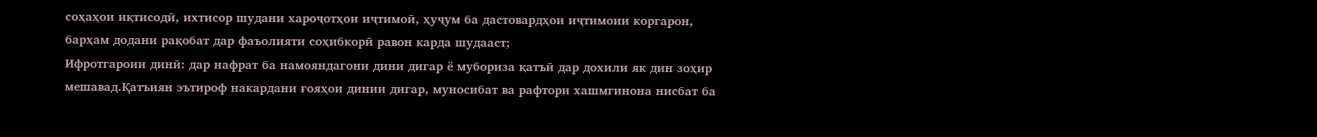соҳаҳои иқтисодӣ, ихтисор шудани хароҷотҳои иҷтимоӣ, ҳуҷум ба дастовардҳои иҷтимоии коргарон, барҳам додани рақобат дар фаъолияти соҳибкорӣ равон карда шудааст;
Ифротгароии динӣ: дар нафрат ба намояндагони дини дигар ё мубориза қатъӣ дар дохили як дин зоҳир мешавад.Қатъиян эътироф накардани ғояҳои динии дигар, муносибат ва рафтори хашмгинона нисбат ба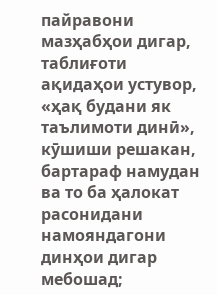пайравони мазҳабҳои дигар, таблиғоти ақидаҳои устувор, «ҳақ будани як таълимоти динӣ», кӯшиши решакан, бартараф намудан ва то ба ҳалокат расонидани намояндагони динҳои дигар мебошад;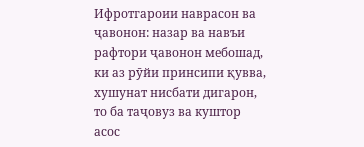Ифротгароии наврасон ва ҷавонон: назар ва навъи рафтори ҷавонон мебошад, ки аз рӯйи принсипи қувва, хушунат нисбати дигарон, то ба таҷовуз ва куштор асос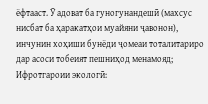ёфтааст. Ӯ адоват ба гуногунандешӣ (махсус нисбат ба ҳаракатҳои муайяни ҷавонон), инчунин хоҳиши бунёди ҷомеаи тоталитариро дар асоси тобеият пешниҳод менамояд;
Ифротгароии экологӣ: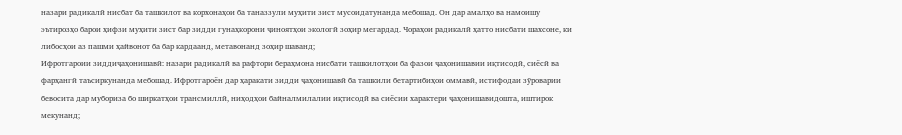назари радикалӣ нисбат ба ташкилот ва корхонаҳои ба таназзули муҳити зист мусоидатунанда мебошад. Он дар амалҳо ва намоишу эътирозҳо барои ҳифзи муҳити зист бар зидди гунаҳкорони ҷиноятҳои экологӣ зоҳир мегардад. Чораҳои радикалӣ ҳатто нисбати шахсоне, ки либосҳои аз пашми ҳайвонот ба бар кардаанд, метавонанд зоҳир шаванд;
Ифротгароии зиддиҷаҳонишавӣ: назари радикалӣ ва рафтори бераҳмона нисбати ташкилотҳои ба фазои ҷаҳонишавии иқтисодӣ, сиёсӣ ва фарҳангӣ таъсиркунанда мебошад. Ифротгароён дар ҳаракати зидди ҷаҳонишавӣ ба ташкили бетартибиҳои оммавӣ, истифодаи зӯроварии бевосита дар мубориза бо ширкатҳои трансмиллӣ, ниҳодҳои байналмилалии иқтисодӣ ва сиёсии характери ҷаҳонишавидошта, иштирок мекунанд;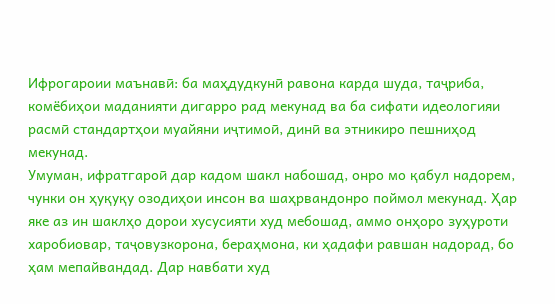Ифрогароии маънавӣ: ба маҳдудкунӣ равона карда шуда, таҷриба, комёбиҳои маданияти дигарро рад мекунад ва ба сифати идеологияи расмӣ стандартҳои муайяни иҷтимоӣ, динӣ ва этникиро пешниҳод мекунад.
Умуман, ифратгароӣ дар кадом шакл набошад, онро мо қабул надорем, чунки он ҳуқуқу озодиҳои инсон ва шаҳрвандонро поймол мекунад. Ҳар яке аз ин шаклҳо дорои хусусияти худ мебошад, аммо онҳоро зуҳуроти харобиовар, таҷовузкорона, бераҳмона, ки ҳадафи равшан надорад, бо ҳам мепайвандад. Дар навбати худ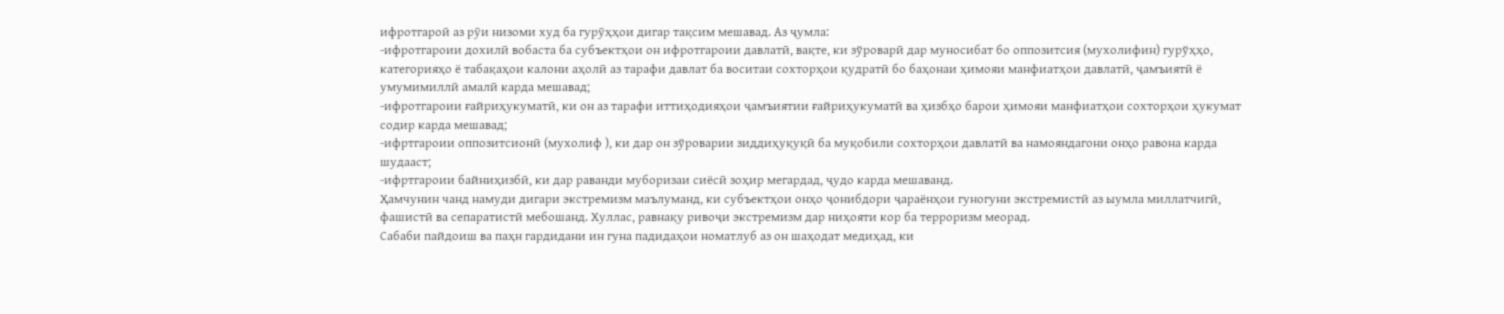ифротгароӣ аз рӯи низоми худ ба гурӯҳҳои дигар тақсим мешавад. Аз ҷумла:
-ифротгароии дохилӣ вобаста ба субъектҳои он ифротгароии давлатӣ, вақте, ки зўроварӣ дар муносибат бо оппозитсия (мухолифин) гурўҳҳо, категорияҳо ё табақаҳои калони аҳолӣ аз тарафи давлат ба воситаи сохторҳои қудратӣ бо баҳонаи ҳимояи манфиатҳои давлатӣ, ҷамъиятӣ ё умумимиллӣ амалӣ карда мешавад;
-ифротгароии ғайриҳукуматӣ, ки он аз тарафи иттиҳодияҳои ҷамъиятии ғайриҳукуматӣ ва ҳизбҳо барои ҳимояи манфиатҳои сохторҳои ҳукумат содир карда мешавад;
-ифртгароии оппозитсионӣ (мухолиф ), ки дар он зўроварии зиддиҳуқуқӣ ба муқобили сохторҳои давлатӣ ва намояндагони онҳо равона карда шудааст;
-ифртгароии байниҳизбӣ, ки дар раванди муборизаи сиёсӣ зоҳир мегардад, ҷудо карда мешаванд.
Ҳамчунин чанд намуди дигари экстремизм маълуманд, ки субъектҳои онҳо ҷонибдори ҷараёнҳои гуногуни экстремистӣ аз ыумла миллатчигӣ, фашистӣ ва сепаратистӣ мебошанд. Хуллас, равнақу ривоҷи экстремизм дар ниҳояти кор ба терроризм меорад.
Сабаби пайдоиш ва паҳн гардидани ин гуна падидаҳои номатлуб аз он шаҳодат медиҳад, ки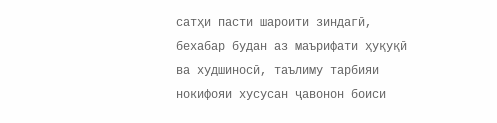сатҳи пасти шароити зиндагӣ, бехабар будан аз маърифати ҳуқуқӣ ва худшиносӣ, таълиму тарбияи нокифояи хусусан ҷавонон боиси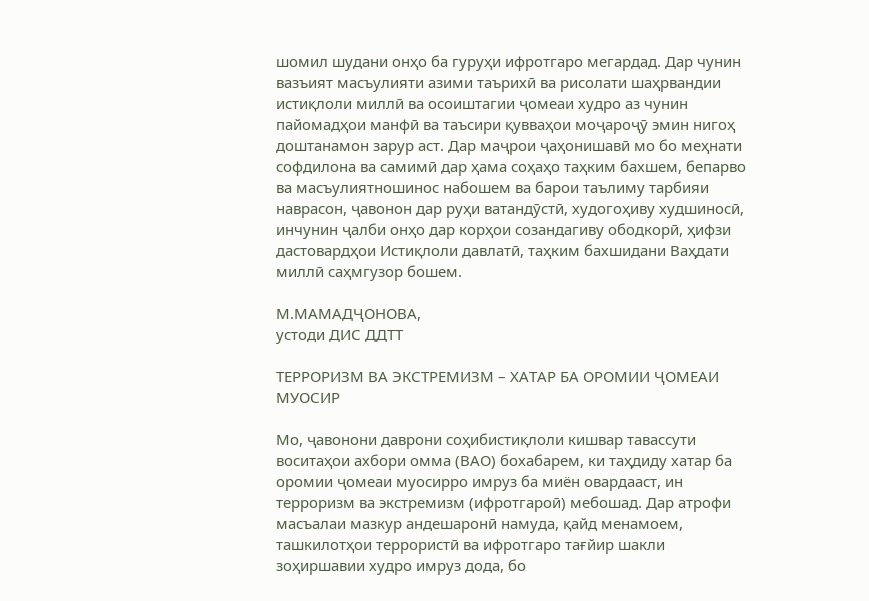шомил шудани онҳо ба гуруҳи ифротгаро мегардад. Дар чунин вазъият масъулияти азими таърихӣ ва рисолати шаҳрвандии истиқлоли миллӣ ва осоиштагии ҷомеаи худро аз чунин пайомадҳои манфӣ ва таъсири қувваҳои моҷароҷӯ эмин нигоҳ доштанамон зарур аст. Дар маҷрои ҷаҳонишавӣ мо бо меҳнати софдилона ва самимӣ дар ҳама соҳаҳо таҳким бахшем, бепарво ва масъулиятношинос набошем ва барои таълиму тарбияи наврасон, ҷавонон дар руҳи ватандӯстӣ, худогоҳиву худшиносӣ, инчунин ҷалби онҳо дар корҳои созандагиву ободкорӣ, ҳифзи дастовардҳои Истиқлоли давлатӣ, таҳким бахшидани Ваҳдати миллӣ саҳмгузор бошем.

М.МАМАДҶОНОВА,
устоди ДИС ДДТТ

ТЕРРОРИЗМ ВА ЭКСТРЕМИЗМ – ХАТАР БА ОРОМИИ ҶОМЕАИ МУОСИР

Мо, ҷавонони даврони соҳибистиқлоли кишвар тавассути воситаҳои ахбори омма (ВАО) бохабарем, ки таҳдиду хатар ба оромии ҷомеаи муосирро имруз ба миён овардааст, ин терроризм ва экстремизм (ифротгароӣ) мебошад. Дар атрофи масъалаи мазкур андешаронӣ намуда, қайд менамоем, ташкилотҳои террористӣ ва ифротгаро тағйир шакли зоҳиршавии худро имруз дода, бо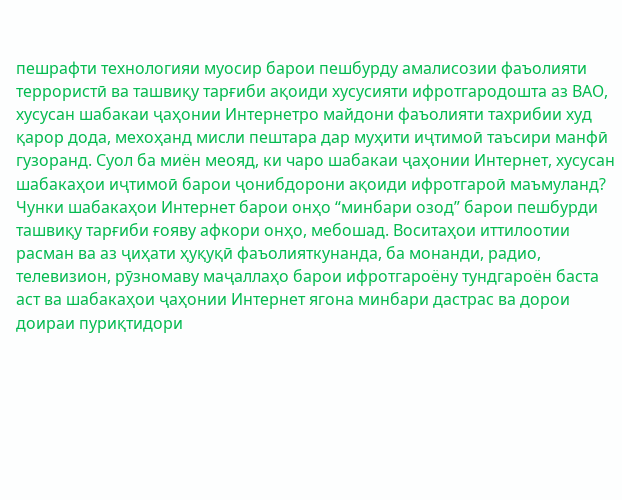пешрафти технологияи муосир барои пешбурду амалисозии фаъолияти террористӣ ва ташвиқу тарғиби ақоиди хусусияти ифротгародошта аз ВАО, хусусан шабакаи ҷаҳонии Интернетро майдони фаъолияти тахрибии худ қарор дода, мехоҳанд мисли пештара дар муҳити иҷтимоӣ таъсири манфӣ гузоранд. Суол ба миён меояд, ки чаро шабакаи ҷаҳонии Интернет, хусусан шабакаҳои иҷтимоӣ барои ҷонибдорони ақоиди ифротгароӣ маъмуланд? Чунки шабакаҳои Интернет барои онҳо “минбари озод” барои пешбурди ташвиқу тарғиби ғояву афкори онҳо, мебошад. Воситаҳои иттилоотии расман ва аз ҷиҳати ҳуқуқӣ фаъолияткунанда, ба монанди, радио, телевизион, рӯзномаву маҷаллаҳо барои ифротгароёну тундгароён баста аст ва шабакаҳои ҷаҳонии Интернет ягона минбари дастрас ва дорои доираи пуриқтидори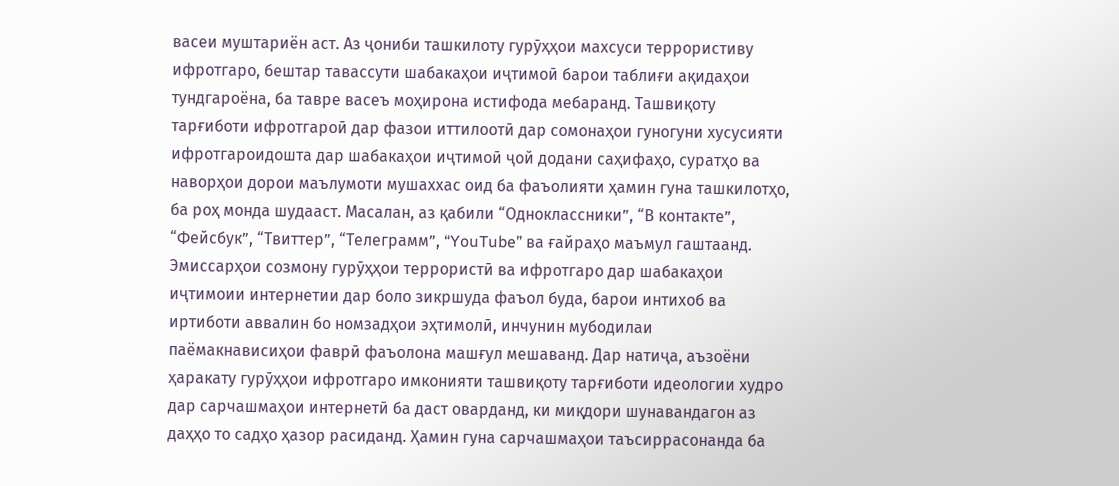васеи муштариён аст. Аз ҷониби ташкилоту гурӯҳҳои махсуси террористиву ифротгаро, бештар тавассути шабакаҳои иҷтимоӣ барои таблиғи ақидаҳои тундгароёна, ба тавре васеъ моҳирона истифода мебаранд. Ташвиқоту тарғиботи ифротгароӣ дар фазои иттилоотӣ дар сомонаҳои гуногуни хусусияти ифротгароидошта дар шабакаҳои иҷтимоӣ ҷой додани саҳифаҳо, суратҳо ва наворҳои дорои маълумоти мушаххас оид ба фаъолияти ҳамин гуна ташкилотҳо, ба роҳ монда шудааст. Масалан, аз қабили “Одноклассники”, “В контакте”, “Фейсбук”, “Твиттер”, “Телеграмм”, “YouTube” ва ғайраҳо маъмул гаштаанд. Эмиссарҳои созмону гурӯҳҳои террористӣ ва ифротгаро дар шабакаҳои иҷтимоии интернетии дар боло зикршуда фаъол буда, барои интихоб ва иртиботи аввалин бо номзадҳои эҳтимолӣ, инчунин мубодилаи паёмакнависиҳои фаврӣ фаъолона машғул мешаванд. Дар натиҷа, аъзоёни ҳаракату гурӯҳҳои ифротгаро имконияти ташвиқоту тарғиботи идеологии худро дар сарчашмаҳои интернетӣ ба даст оварданд, ки миқдори шунавандагон аз даҳҳо то садҳо ҳазор расиданд. Ҳамин гуна сарчашмаҳои таъсиррасонанда ба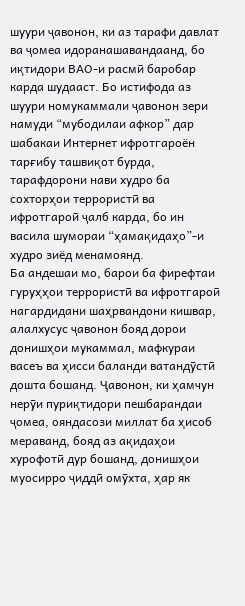шуури ҷавонон, ки аз тарафи давлат ва ҷомеа идоранашавандаанд, бо иқтидори ВАО-и расмӣ баробар карда шудааст. Бо истифода аз шуури номукаммали ҷавонон зери намуди “мубодилаи афкор” дар шабакаи Интернет ифротгароён тарғибу ташвиқот бурда, тарафдорони нави худро ба сохторҳои террористӣ ва ифротгароӣ ҷалб карда, бо ин васила шумораи “ҳамақидаҳо”-и худро зиёд менамоянд.
Ба андешаи мо, барои ба фирефтаи гуруҳҳои террористӣ ва ифротгароӣ нагардидани шаҳрвандони кишвар, алалхусус ҷавонон бояд дорои донишҳои мукаммал, мафкураи васеъ ва ҳисси баланди ватандӯстӣ дошта бошанд. Ҷавонон, ки ҳамчун нерӯи пуриқтидори пешбарандаи ҷомеа, ояндасози миллат ба ҳисоб мераванд, бояд аз ақидаҳои хурофотӣ дур бошанд, донишҳои муосирро ҷиддӣ омӯхта, ҳар як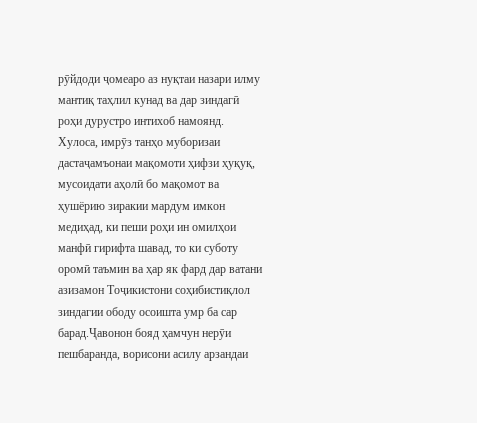рӯйдоди ҷомеаро аз нуқтаи назари илму мантиқ таҳлил кунад ва дар зиндагӣ роҳи дурустро интихоб намоянд.
Хулоса, имрӯз танҳо муборизаи дастаҷамъонаи мақомоти ҳифзи ҳуқуқ, мусоидати аҳолӣ бо мақомот ва ҳушёрию зиракии мардум имкон медиҳад, ки пеши роҳи ин омилҳои манфӣ гирифта шавад, то ки суботу оромӣ таъмин ва ҳар як фард дар ватани азизамон Тоҷикистони соҳибистиқлол зиндагии ободу осоишта умр ба сар барад.Ҷавонон бояд ҳамчун нерӯи пешбаранда, ворисони асилу арзандаи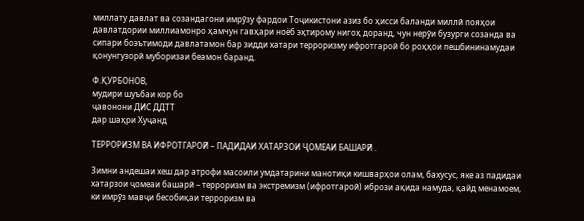миллату давлат ва созандагони имрӯзу фардои Тоҷикистони азиз бо ҳисси баланди миллӣ пояҳои давлатдории миллиамонро ҳамчун гавҳари ноёб эҳтирому нигоҳ доранд, чун нерӯи бузурги созанда ва сипари боэътимоди давлатамон бар зидди хатари терроризму ифротгароӣ бо роҳҳои пешбининамудаи қонунгузорӣ муборизаи беамон баранд.

Ф.ҚУРБОНОВ,
мудири шуъбаи кор бо
ҷавонони ДИС ДДТТ
дар шаҳри Хуҷанд

ТЕРРОРИЗМ ВА ИФРОТГАРОӢ – ПАДИДАИ ХАТАРЗОИ ҶОМЕАИ БАШАРӢ .

Зимни андешаи хеш дар атрофи масоили умдатарини манотиқи кишварҳои олам, бахусус, яке аз падидаи хатарзои ҷомеаи башарӣ – терроризм ва экстремизм (ифротгароӣ) ибрози ақида намуда, қайд менамоем, ки имрӯз мавҷи бесобиқаи терроризм ва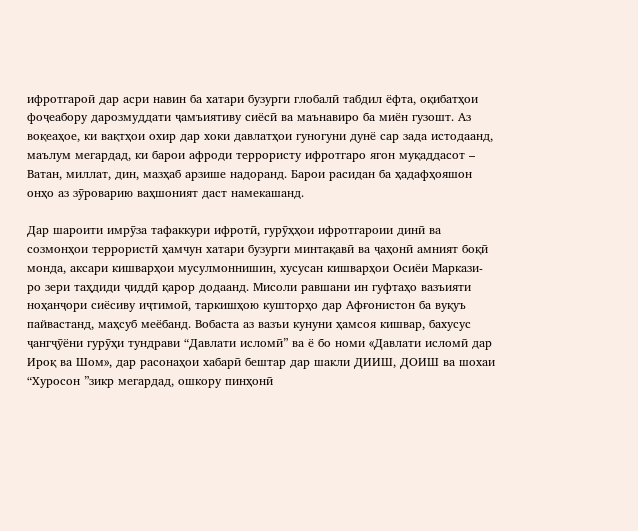ифротгароӣ дар асри навин ба хатари бузурги глобалӣ табдил ёфта, оқибатҳои фоҷеабору дарозмуддати ҷамъиятиву сиёсӣ ва маънавиро ба миён гузошт. Аз воқеаҳое, ки вақтҳои охир дар хоки давлатҳои гуногуни дунё сар зада истодаанд, маълум мегардад, ки барои афроди террористу ифротгаро ягон муқаддасот – Ватан, миллат, дин, мазҳаб арзише надоранд. Барои расидан ба ҳадафҳояшон онҳо аз зӯроварию ваҳшоният даст намекашанд.

Дар шароити имрӯза тафаккури ифротӣ, гурӯҳҳои ифротгароии динӣ ва созмонҳои террористӣ ҳамчун хатари бузурги минтақавӣ ва ҷаҳонӣ амният боқӣ монда, аксари кишварҳои мусулмоннишин, хусусан кишварҳои Осиёи Маркази-ро зери таҳдиди ҷиддӣ қарор додаанд. Мисоли равшани ин гуфтаҳо вазъияти ноҳанҷори сиёсиву иҷтимоӣ, таркишҳою кушторҳо дар Афғонистон ба вуқуъ пайвастанд, маҳсуб меёбанд. Вобаста аз вазъи кунуни ҳамсоя кишвар, бахусус ҷангҷӯёни гурӯҳи тундрави “Давлати исломӣ” ва ё бо номи «Давлати исломӣ дар Ироқ ва Шом», дар расонаҳои хабарӣ бештар дар шакли ДИИШ, ДОИШ ва шохаи “Хуросон ”зикр мегардад, ошкору пинҳонӣ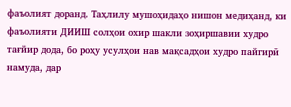фаъолият доранд. Таҳлилу мушоҳидаҳо нишон медиҳанд, ки фаъолияти ДИИШ солҳои охир шакли зоҳиршавии худро тағйир дода, бо роҳу усулҳои нав мақсадҳои худро пайгирӣ намуда, дар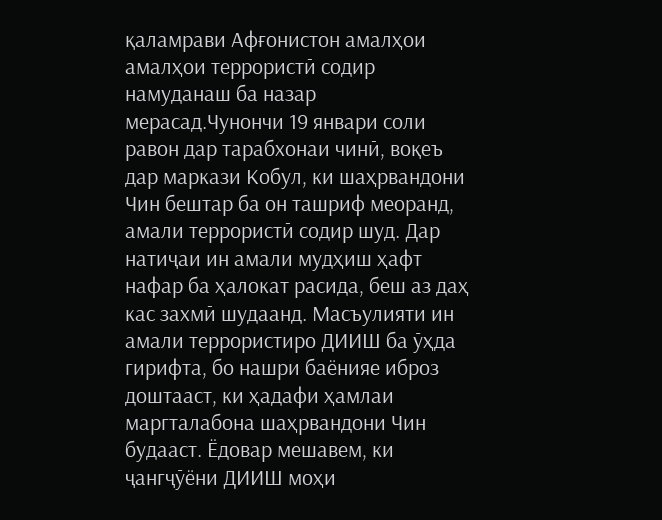қаламрави Афғонистон амалҳои амалҳои террористӣ содир намуданаш ба назар мерасад.Чунончи 19 январи соли равон дар тарабхонаи чинӣ, воқеъ дар маркази Кобул, ки шаҳрвандони Чин бештар ба он ташриф меоранд, амали террористӣ содир шуд. Дар натиҷаи ин амали мудҳиш ҳафт нафар ба ҳалокат расида, беш аз даҳ кас захмӣ шудаанд. Масъулияти ин амали террористиро ДИИШ ба ӯҳда гирифта, бо нашри баёнияе иброз доштааст, ки ҳадафи ҳамлаи маргталабона шаҳрвандони Чин будааст. Ёдовар мешавем, ки ҷангҷӯёни ДИИШ моҳи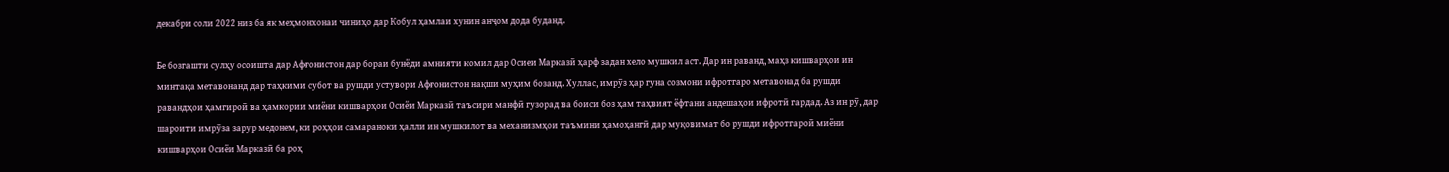декабри соли 2022 низ ба як меҳмонхонаи чиниҳо дар Кобул ҳамлаи хунин анҷом дода буданд.

Бе бозгашти сулҳу осоишта дар Афғонистон дар бораи бунёди амнияти комил дар Осиеи Марказӣ ҳарф задан хело мушкил аст. Дар ин раванд, маҳз кишварҳои ин минтақа метавонанд дар таҳкими субот ва рушди устувори Афғонистон нақши муҳим бозанд. Хуллас, имрӯз ҳар гуна созмони ифротгаро метавонад ба рушди равандҳои ҳамгироӣ ва ҳамкории миёни кишварҳои Осиёи Марказӣ таъсири манфӣ гузорад ва боиси боз ҳам таҳвият ёфтани андешаҳои ифротӣ гардад. Аз ин рӯ, дар шароити имрӯза зарур медонем, ки роҳҳои самараноки ҳалли ин мушкилот ва механизмҳои таъмини ҳамоҳангӣ дар муқовимат бо рушди ифротгароӣ миёни кишварҳои Осиёи Марказӣ ба роҳ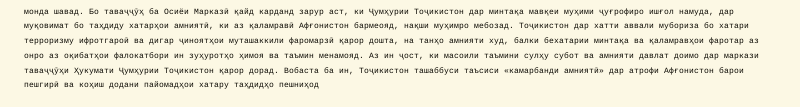монда шавад. Бо таваҷҷӯҳ ба Осиёи Марказӣ қайд карданд зарур аст, ки Ҷумҳурии Тоҷикистон дар минтақа мавқеи муҳими ҷуғрофиро ишғол намуда, дар муқовимат бо таҳдиду хатарҳои амниятӣ, ки аз қаламравӣ Афғонистон бармеояд, нақши муҳимро мебозад. Тоҷикистон дар хатти аввали мубориза бо хатари терроризму ифротгароӣ ва дигар ҷиноятҳои муташаккили фаромарзӣ қарор дошта, на танҳо амнияти худ, балки бехатарии минтақа ва қаламравҳои фаротар аз онро аз оқибатҳои фалокатбори ин зуҳуротҳо ҳимоя ва таъмин менамояд. Аз ин ҷост, ки масоили таъмини сулҳу субот ва амнияти давлат доимо дар маркази таваҷҷӯҳи Ҳукумати Ҷумҳурии Тоҷикистон қарор дорад. Вобаста ба ин, Тоҷикистон ташаббуси таъсиси «камарбанди амниятӣ» дар атрофи Афғонистон барои пешгирӣ ва коҳиш додани пайомадҳои хатару таҳдидҳо пешниҳод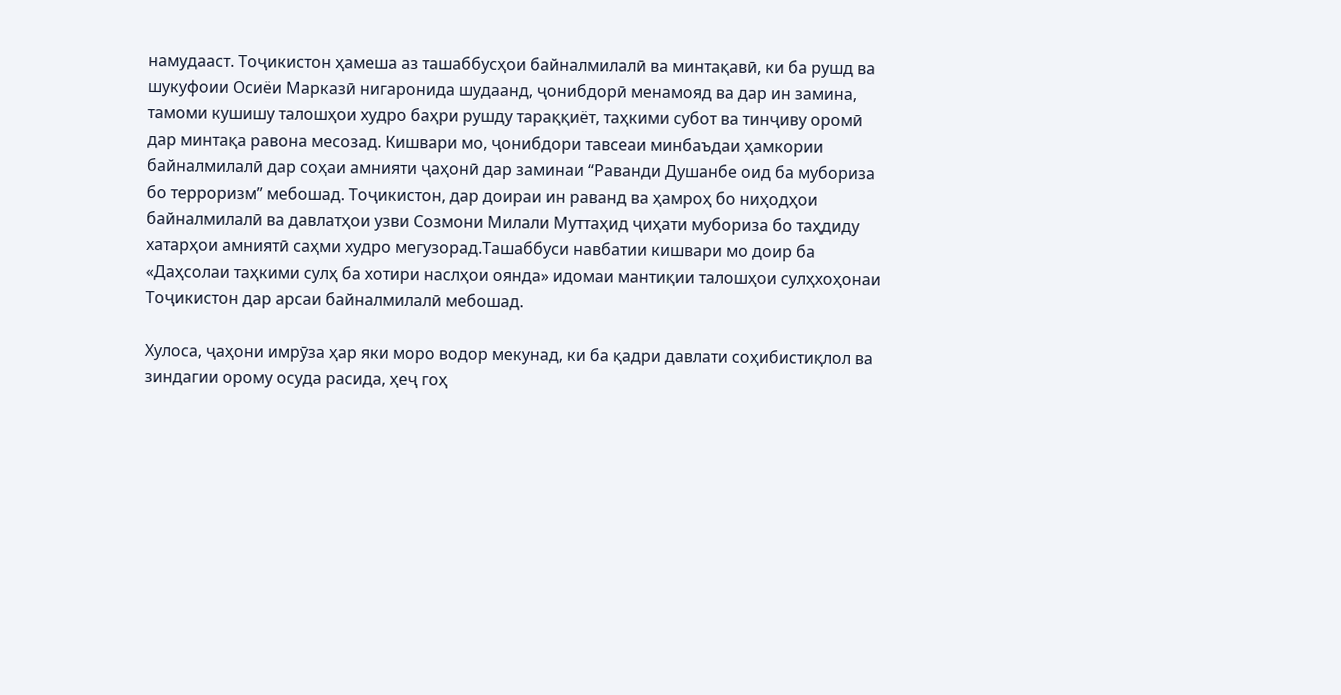намудааст. Тоҷикистон ҳамеша аз ташаббусҳои байналмилалӣ ва минтақавӣ, ки ба рушд ва шукуфоии Осиёи Марказӣ нигаронида шудаанд, ҷонибдорӣ менамояд ва дар ин замина, тамоми кушишу талошҳои худро баҳри рушду тараққиёт, таҳкими субот ва тинҷиву оромӣ дар минтақа равона месозад. Кишвари мо, ҷонибдори тавсеаи минбаъдаи ҳамкории байналмилалӣ дар соҳаи амнияти ҷаҳонӣ дар заминаи “Раванди Душанбе оид ба мубориза бо терроризм” мебошад. Тоҷикистон, дар доираи ин раванд ва ҳамроҳ бо ниҳодҳои байналмилалӣ ва давлатҳои узви Созмони Милали Муттаҳид ҷиҳати мубориза бо таҳдиду хатарҳои амниятӣ саҳми худро мегузорад.Ташаббуси навбатии кишвари мо доир ба «Даҳсолаи таҳкими сулҳ ба хотири наслҳои оянда» идомаи мантиқии талошҳои сулҳхоҳонаи Тоҷикистон дар арсаи байналмилалӣ мебошад.

Хулоса, ҷаҳони имрӯза ҳар яки моро водор мекунад, ки ба қадри давлати соҳибистиқлол ва зиндагии орому осуда расида, ҳеҷ гоҳ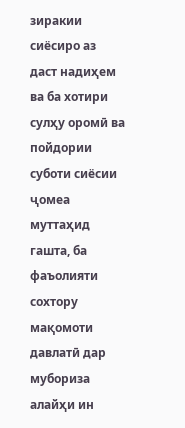зиракии сиёсиро аз даст надиҳем ва ба хотири сулҳу оромӣ ва пойдории суботи сиёсии ҷомеа муттаҳид гашта, ба фаъолияти сохтору мақомоти давлатӣ дар мубориза алайҳи ин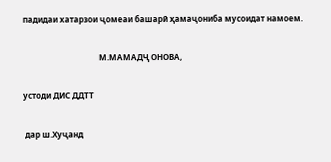падидаи хатарзои ҷомеаи башарӣ ҳамаҷониба мусоидат намоем.

                                      М.МАМАДҶ ОНОВА,

устоди ДИС ДДТТ

 дар ш.Хуҷанд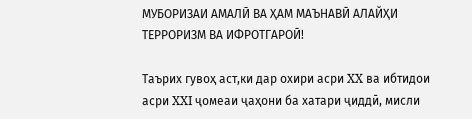МУБОРИЗАИ АМАЛӢ ВА ҲАМ МАЪНАВӢ АЛАЙҲИ ТЕРРОРИЗМ ВА ИФРОТГАРОӢ!

Таърих гувоҳ аст,ки дар охири асри XX ва ибтидои асри XXI ҷомеаи ҷаҳони ба хатари ҷиддӣ, мисли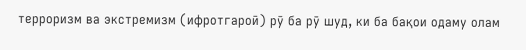терроризм ва экстремизм (ифротгароӣ) рӯ ба рӯ шуд, ки ба бақои одаму олам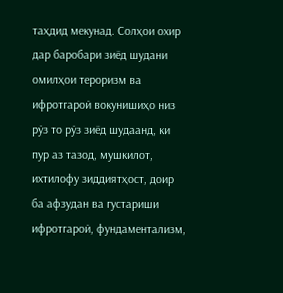таҳдид мекунад. Солҳои охир дар баробари зиёд шудани омилҳои тероризм ва ифротгароӣ вокунишиҳо низ рӯз то рӯз зиёд шудаанд, ки пур аз тазод, мушкилот, ихтилофу зиддиятҳост, доир ба афзудан ва густариши ифротгароӣ, фундаментализм,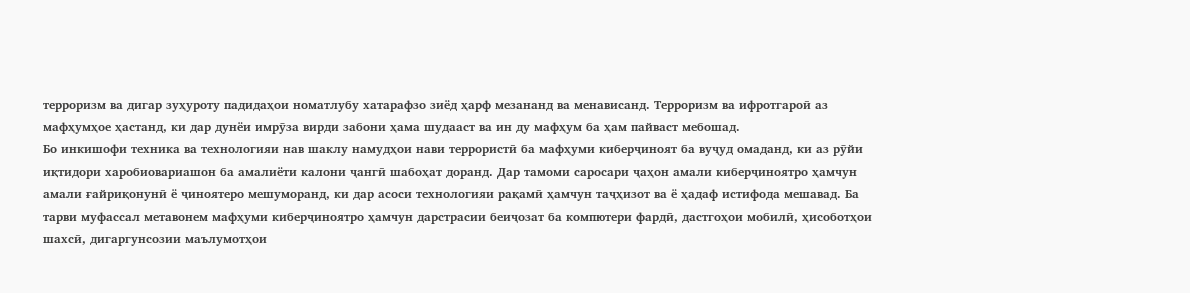терроризм ва дигар зуҳуроту падидаҳои номатлубу хатарафзо зиёд ҳарф мезананд ва менависанд. Терроризм ва ифротгароӣ аз мафҳумҳое ҳастанд, ки дар дунёи имрӯза вирди забони ҳама шудааст ва ин ду мафҳум ба ҳам пайваст мебошад.
Бо инкишофи техника ва технологияи нав шаклу намудҳои нави террористӣ ба мафҳуми киберҷиноят ба вуҷуд омаданд, ки аз рӯйи иқтидори харобиовариашон ба амалиёти калони ҷангӣ шабоҳат доранд. Дар тамоми саросари ҷаҳон амали киберҷиноятро ҳамчун амали ғайриқонунӣ ё ҷиноятеро мешуморанд, ки дар асоси технологияи рақамӣ ҳамчун таҷҳизот ва ё ҳадаф истифода мешавад. Ба тарви муфассал метавонем мафҳуми киберҷиноятро ҳамчун дарстрасии беиҷозат ба компютери фардӣ, дастгоҳои мобилӣ, ҳисоботҳои шахсӣ, дигаргунсозии маълумотҳои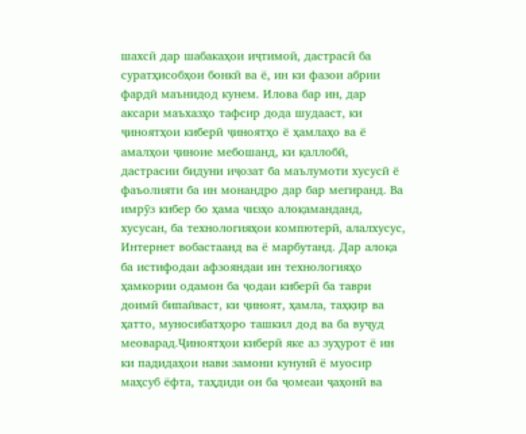шахсӣ дар шабакаҳои иҷтимоӣ, дастрасӣ ба суратҳисобҳои бонкӣ ва ё, ин ки фазои абрии фардӣ маънидод кунем. Илова бар ин, дар аксари маъхазҳо тафсир дода шудааст, ки ҷиноятҳои киберӣ ҷиноятҳо ё ҳамлаҳо ва ё амалҳои ҷиноие мебошанд, ки қаллобӣ, дастрасии бидуни иҷозат ба маълумоти хусусӣ ё фаъолияти ба ин монандро дар бар мегиранд. Ва имрӯз кибер бо ҳама чизҳо алоқаманданд, хусусан, ба технологияҳои компютерӣ, алалхусус, Интернет вобастаанд ва ё марбутанд. Дар алоқа ба истифодаи афзояндаи ин технологияҳо ҳамкории одамон ба ҷодаи киберӣ ба таври доимӣ бипайваст, ки ҷиноят, ҳамла, таҳқир ва ҳатто, муносибатҳоро ташкил дод ва ба вуҷуд меоварад.Ҷиноятҳои киберӣ яке аз зуҳурот ё ин ки падидаҳои нави замони кунунӣ ё муосир маҳсуб ёфта, таҳдиди он ба ҷомеаи ҷаҳонӣ ва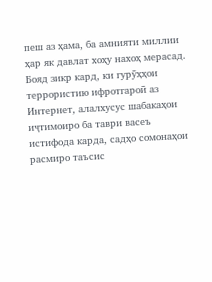пеш аз ҳама, ба амнияти миллии ҳар як давлат хоҳу нахоҳ мерасад. Бояд зикр кард, ки гурӯҳҳои террористию ифротгароӣ аз Интернет, алалхусус шабакаҳои иҷтимоиро ба таври васеъ истифода карда, садҳо сомонаҳои расмиро таъсис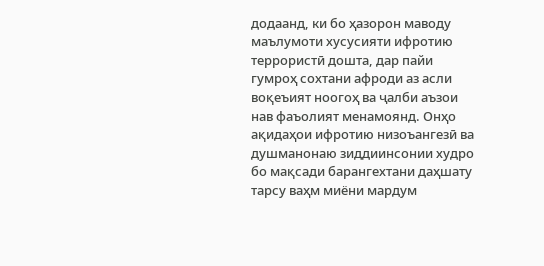додаанд, ки бо ҳазорон маводу маълумоти хусусияти ифротию террористӣ дошта, дар пайи гумроҳ сохтани афроди аз асли воқеъият ноогоҳ ва ҷалби аъзои нав фаъолият менамоянд. Онҳо ақидаҳои ифротию низоъангезӣ ва душманонаю зиддиинсонии худро бо мақсади барангехтани даҳшату тарсу ваҳм миёни мардум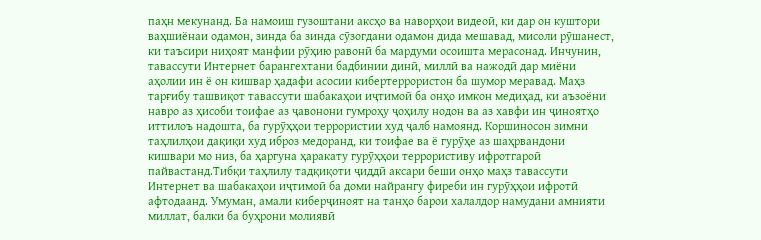паҳн мекунанд. Ба намоиш гузоштани аксҳо ва наворҳои видеоӣ, ки дар он куштори ваҳшиёнаи одамон, зинда ба зинда сӯзогдани одамон дида мешавад, мисоли рӯшанест, ки таъсири ниҳоят манфии рӯҳию равонӣ ба мардуми осоишта мерасонад. Инчунин, тавассути Интернет барангехтани бадбинии динӣ, миллӣ ва нажодӣ дар миёни аҳолии ин ё он кишвар ҳадафи асосии кибертеррористон ба шумор меравад. Маҳз тарғибу ташвиқот тавассути шабакаҳои иҷтимоӣ ба онҳо имкон медиҳад, ки аъзоёни навро аз ҳисоби тоифае аз ҷавонони гумроҳу ҷоҳилу нодон ва аз хавфи ин ҷиноятҳо иттилоъ надошта, ба гурӯҳҳои террористии худ ҷалб намоянд. Коршиносон зимни таҳлилҳои дақиқи худ иброз медоранд, ки тоифае ва ё гурӯҳе аз шаҳрвандони кишвари мо низ, ба ҳаргуна ҳаракату гурӯҳҳои террористиву ифротгароӣ пайвастанд.Тибқи таҳлилу тадқиқоти ҷиддӣ аксари беши онҳо маҳз тавассути Интернет ва шабакаҳои иҷтимоӣ ба доми найрангу фиреби ин гурӯҳҳои ифротӣ афтодаанд. Умуман, амали киберҷиноят на танҳо барои халалдор намудани амнияти миллат, балки ба буҳрони молиявӣ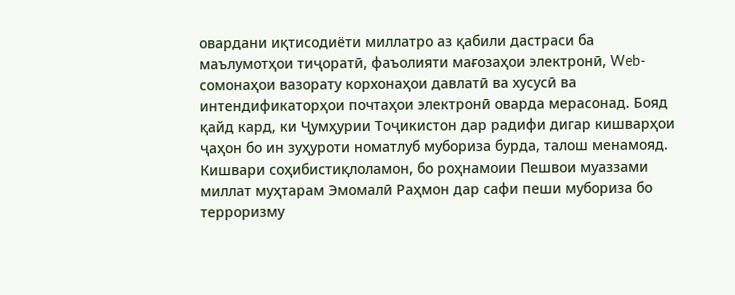овардани иқтисодиёти миллатро аз қабили дастраси ба маълумотҳои тиҷоратӣ, фаъолияти мағозаҳои электронӣ, Web-сомонаҳои вазорату корхонаҳои давлатӣ ва хусусӣ ва интендификаторҳои почтаҳои электронӣ оварда мерасонад. Бояд қайд кард, ки Ҷумҳурии Тоҷикистон дар радифи дигар кишварҳои ҷаҳон бо ин зуҳуроти номатлуб мубориза бурда, талош менамояд.
Кишвари соҳибистиқлоламон, бо роҳнамоии Пешвои муаззами миллат муҳтарам Эмомалӣ Раҳмон дар сафи пеши мубориза бо терроризму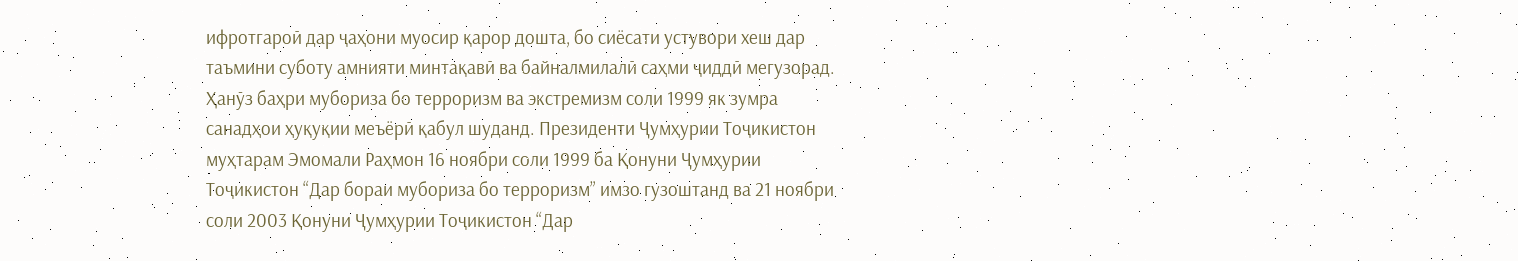ифротгароӣ дар ҷаҳони муосир қарор дошта, бо сиёсати устувори хеш дар таъмини суботу амнияти минтақавӣ ва байналмилалӣ саҳми ҷиддӣ мегузорад. Ҳанӯз баҳри мубориза бо терроризм ва экстремизм соли 1999 як зумра санадҳои ҳуқуқии меъёрӣ қабул шуданд. Президенти Ҷумҳурии Тоҷикистон муҳтарам Эмомали Раҳмон 16 ноябри соли 1999 ба Қонуни Ҷумҳурии Тоҷикистон “Дар бораи мубориза бо терроризм” имзо гузоштанд ва 21 ноябри соли 2003 Қонуни Ҷумҳурии Тоҷикистон “Дар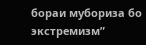бораи мубориза бо экстремизм”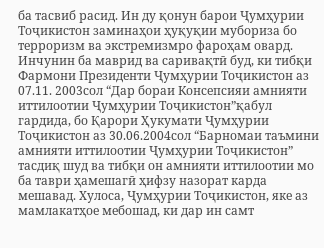ба тасвиб расид. Ин ду қонун барои Ҷумҳурии Тоҷикистон заминаҳои ҳуқуқии мубориза бо терроризм ва экстремизмро фароҳам овард. Инчунин ба маврид ва саривақтӣ буд, ки тибқи Фармони Президенти Ҷумҳурии Тоҷикистон аз 07.11. 2003сол “Дар бораи Консепсияи амнияти иттилоотии Ҷумҳурии Тоҷикистон”қабул гардида, бо Қарори Ҳукумати Ҷумҳурии Тоҷикистон аз 30.06.2004сол “Барномаи таъмини амнияти иттилоотии Ҷумҳурии Тоҷикистон” тасдиқ шуд ва тибқи он амнияти иттилоотии мо ба таври ҳамешагӣ ҳифзу назорат карда мешавад. Хулоса, Ҷумҳурии Тоҷикистон, яке аз мамлакатҳое мебошад, ки дар ин самт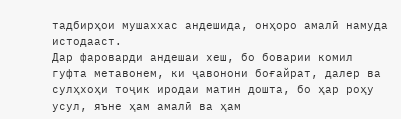тадбирҳои мушаххас андешида, онҳоро амалӣ намуда истодааст.
Дар фароварди андешаи хеш, бо боварии комил гуфта метавонем, ки ҷавонони боғайрат, далер ва сулҳхоҳи тоҷик иродаи матин дошта, бо ҳар роҳу усул, яъне ҳам амалӣ ва ҳам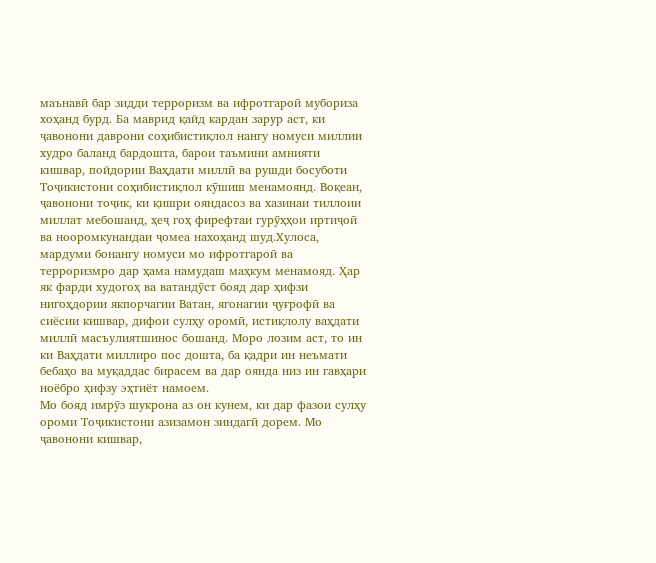маънавӣ бар зидди терроризм ва ифротгароӣ мубориза хоҳанд бурд. Ба маврид қайд кардан зарур аст, ки ҷавонони даврони соҳибистиқлол нангу номуси миллии худро баланд бардошта, барои таъмини амнияти кишвар, пойдории Ваҳдати миллӣ ва рушди босуботи Тоҷикистони соҳибистиқлол кӯшиш менамоянд. Воқеан, ҷавонони тоҷик, ки қишри ояндасоз ва хазинаи тиллоии миллат мебошанд, ҳеҷ гоҳ фирефтаи гурӯҳҳои иртиҷоӣ ва нооромкунандаи ҷомеа нахоҳанд шуд.Хулоса, мардуми бонангу номуси мо ифротгароӣ ва терроризмро дар ҳама намудаш маҳкум менамояд. Ҳар як фарди худогоҳ ва ватандӯст бояд дар ҳифзи нигоҳдории якпорчагии Ватан, ягонагии ҷуғрофӣ ва сиёсии кишвар, дифои сулҳу оромӣ, истиқлолу ваҳдати миллӣ масъулиятшинос бошанд. Моро лозим аст, то ин ки Ваҳдати миллиро пос дошта, ба қадри ин неъмати бебаҳо ва муқаддас бирасем ва дар оянда низ ин гавҳари ноёбро ҳифзу эҳтиёт намоем.
Мо бояд имрӯз шукрона аз он кунем, ки дар фазои сулҳу ороми Тоҷикистони азизамон зиндагӣ дорем. Мо ҷавонони кишвар,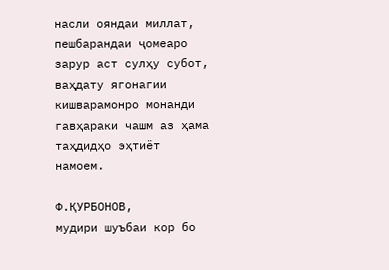насли ояндаи миллат, пешбарандаи ҷомеаро зарур аст сулҳу субот, ваҳдату ягонагии кишварамонро монанди гавҳараки чашм аз ҳама таҳдидҳо эҳтиёт намоем.

Ф.ҚУРБОНОВ,
мудири шуъбаи кор бо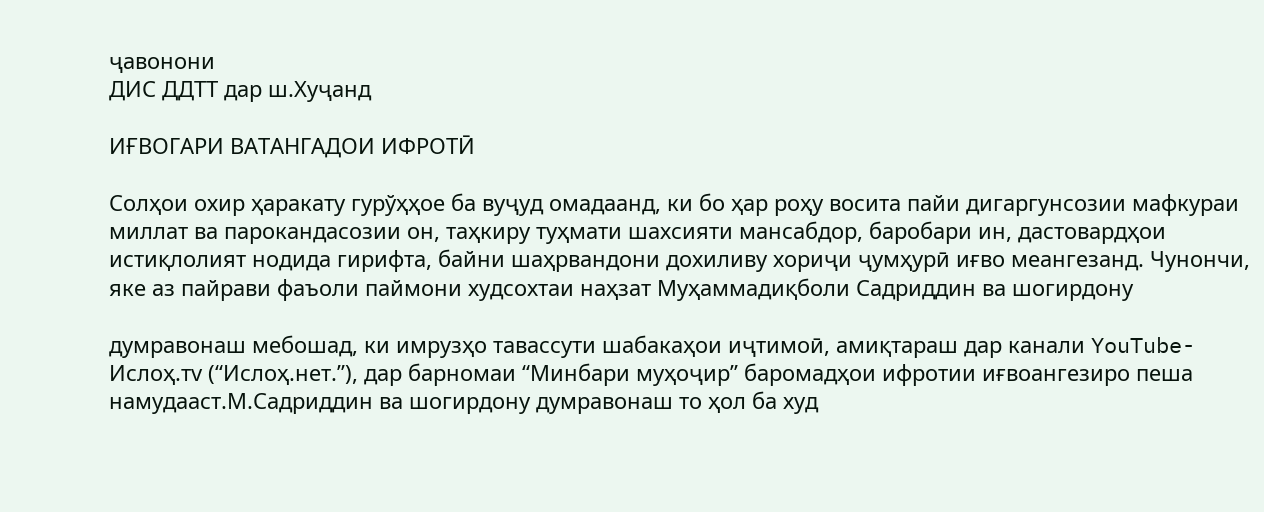ҷавонони
ДИС ДДТТ дар ш.Хуҷанд

ИҒВОГАРИ ВАТАНГАДОИ ИФРОТӢ

Солҳои охир ҳаракату гурўҳҳое ба вуҷуд омадаанд, ки бо ҳар роҳу восита пайи дигаргунсозии мафкураи миллат ва парокандасозии он, таҳкиру туҳмати шахсияти мансабдор, баробари ин, дастовардҳои истиқлолият нодида гирифта, байни шаҳрвандони дохиливу хориҷи ҷумҳурӣ иғво меангезанд. Чунончи, яке аз пайрави фаъоли паймони худсохтаи наҳзат Муҳаммадиқболи Садриддин ва шогирдону

думравонаш мебошад, ки имрузҳо тавассути шабакаҳои иҷтимоӣ, амиқтараш дар канали YouTube-Ислоҳ.тv (“Ислоҳ.нет.”), дар барномаи “Минбари муҳоҷир” баромадҳои ифротии иғвоангезиро пеша намудааст.М.Садриддин ва шогирдону думравонаш то ҳол ба худ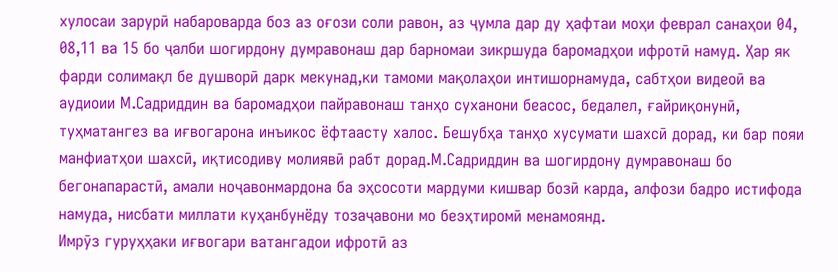хулосаи зарурӣ набароварда боз аз оғози соли равон, аз ҷумла дар ду ҳафтаи моҳи феврал санаҳои 04, 08,11 ва 15 бо ҷалби шогирдону думравонаш дар барномаи зикршуда баромадҳои ифротӣ намуд. Ҳар як фарди солимақл бе душворӣ дарк мекунад,ки тамоми мақолаҳои интишорнамуда, сабтҳои видеоӣ ва аудиоии М.Садриддин ва баромадҳои пайравонаш танҳо суханони беасос, бедалел, ғайриқонунӣ, туҳматангез ва иғвогарона инъикос ёфтаасту халос. Бешубҳа танҳо хусумати шахсӣ дорад, ки бар пояи манфиатҳои шахсӣ, иқтисодиву молиявӣ рабт дорад.М.Садриддин ва шогирдону думравонаш бо бегонапарастӣ, амали ноҷавонмардона ба эҳсосоти мардуми кишвар бозӣ карда, алфози бадро истифода намуда, нисбати миллати куҳанбунёду тозаҷавони мо беэҳтиромӣ менамоянд.
Имрӯз гуруҳҳаки иғвогари ватангадои ифротӣ аз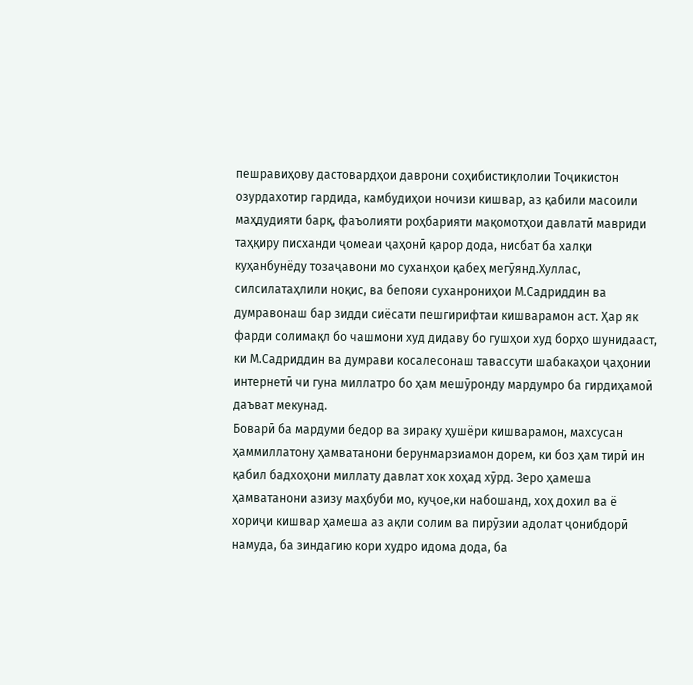пешравиҳову дастовардҳои даврони соҳибистиқлолии Тоҷикистон озурдахотир гардида, камбудиҳои ночизи кишвар, аз қабили масоили маҳдудияти барқ, фаъолияти роҳбарияти мақомотҳои давлатӣ мавриди таҳқиру писханди ҷомеаи ҷаҳонӣ қарор дода, нисбат ба халқи куҳанбунёду тозаҷавони мо суханҳои қабеҳ мегӯянд.Хуллас, силсилатаҳлили ноқис, ва бепояи суханрониҳои М.Садриддин ва думравонаш бар зидди сиёсати пешгирифтаи кишварамон аст. Ҳар як фарди солимақл бо чашмони худ дидаву бо гушҳои худ борҳо шунидааст, ки М.Садриддин ва думрави косалесонаш тавассути шабакаҳои ҷаҳонии интернетӣ чи гуна миллатро бо ҳам мешӯронду мардумро ба гирдиҳамоӣ даъват мекунад.
Боварӣ ба мардуми бедор ва зираку ҳушёри кишварамон, махсусан ҳаммиллатону ҳамватанони берунмарзиамон дорем, ки боз ҳам тирӣ ин қабил бадхоҳони миллату давлат хок хоҳад хӯрд. Зеро ҳамеша ҳамватанони азизу маҳбуби мо, куҷое,ки набошанд, хоҳ дохил ва ё хориҷи кишвар ҳамеша аз ақли солим ва пирӯзии адолат ҷонибдорӣ намуда, ба зиндагию кори худро идома дода, ба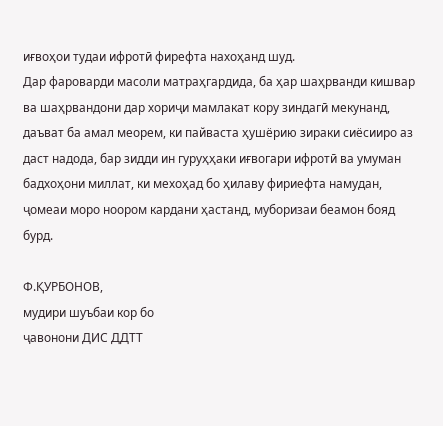иғвоҳои тудаи ифротӣ фирефта нахоҳанд шуд.
Дар фароварди масоли матраҳгардида, ба ҳар шаҳрванди кишвар ва шаҳрвандони дар хориҷи мамлакат кору зиндагӣ мекунанд, даъват ба амал меорем, ки пайваста ҳушёрию зираки сиёсииро аз даст надода, бар зидди ин гуруҳҳаки иғвогари ифротӣ ва умуман бадхоҳони миллат, ки мехоҳад бо ҳилаву фириефта намудан, ҷомеаи моро ноором кардани ҳастанд, муборизаи беамон бояд бурд.

Ф.ҚУРБОНОВ,
мудири шуъбаи кор бо
ҷавонони ДИС ДДТТ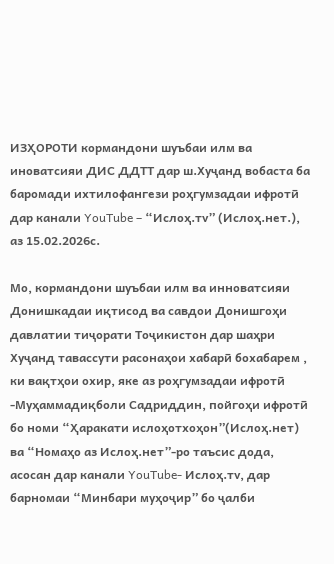ИЗҲОРОТИ кормандони шуъбаи илм ва иноватсияи ДИС ДДТТ дар ш.Хуҷанд вобаста ба баромади ихтилофангези роҳгумзадаи ифротӣ дар канали YouTube – “Ислоҳ.тv” (Ислоҳ.нет.), аз 15.02.2026с.

Мо, кормандони шуъбаи илм ва инноватсияи Донишкадаи иқтисод ва савдои Донишгоҳи давлатии тиҷорати Тоҷикистон дар шаҳри Хуҷанд тавассути расонаҳои хабарӣ бохабарем , ки вақтҳои охир, яке аз роҳгумзадаи ифротӣ -Муҳаммадиқболи Садриддин, пойгоҳи ифротӣ бо номи “Ҳаракати ислоҳотхоҳон”(Ислоҳ.нет) ва “Номаҳо аз Ислоҳ.нет”-ро таъсис дода, асосан дар канали YouTube- Ислоҳ.тv, дар барномаи “Минбари муҳоҷир” бо ҷалби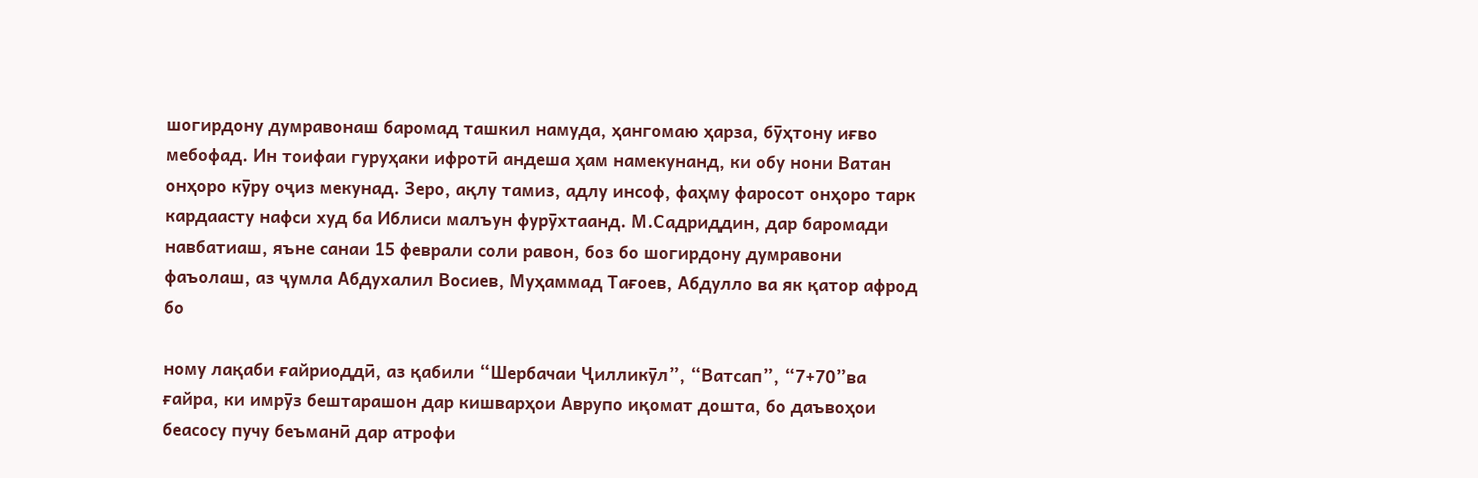шогирдону думравонаш баромад ташкил намуда, ҳангомаю ҳарза, бӯҳтону иғво мебофад. Ин тоифаи гуруҳаки ифротӣ андеша ҳам намекунанд, ки обу нони Ватан онҳоро кӯру оҷиз мекунад. Зеро, ақлу тамиз, адлу инсоф, фаҳму фаросот онҳоро тарк кардаасту нафси худ ба Иблиси малъун фурӯхтаанд. М.Садриддин, дар баромади навбатиаш, яъне санаи 15 феврали соли равон, боз бо шогирдону думравони фаъолаш, аз ҷумла Абдухалил Восиев, Муҳаммад Тағоев, Абдулло ва як қатор афрод бо

ному лақаби ғайриоддӣ, аз қабили “Шербачаи Ҷилликӯл”, “Ватсап”, “7+70”ва ғайра, ки имрӯз бештарашон дар кишварҳои Аврупо иқомат дошта, бо даъвоҳои беасосу пучу беъманӣ дар атрофи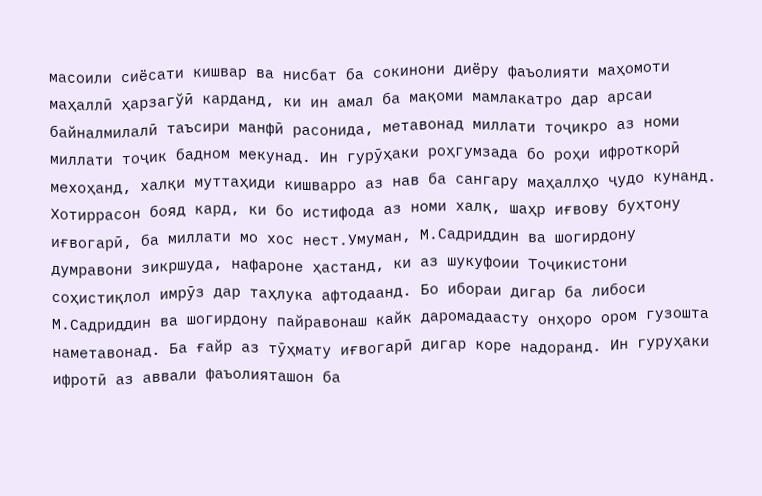масоили сиёсати кишвар ва нисбат ба сокинони диёру фаъолияти маҳомоти маҳаллӣ ҳарзагўӣ карданд, ки ин амал ба мақоми мамлакатро дар арсаи байналмилалӣ таъсири манфӣ расонида, метавонад миллати тоҷикро аз номи миллати тоҷик бадном мекунад. Ин гурӯҳаки роҳгумзада бо роҳи ифроткорӣ мехоҳанд, халқи муттаҳиди кишварро аз нав ба сангару маҳаллҳо ҷудо кунанд. Хотиррасон бояд кард, ки бо истифода аз номи халқ, шаҳр иғвову буҳтону иғвогарӣ, ба миллати мо хос нест.Умуман, М.Садриддин ва шогирдону думравони зикршуда, нафароне ҳастанд, ки аз шукуфоии Тоҷикистони соҳистиқлол имрӯз дар таҳлука афтодаанд. Бо ибораи дигар ба либоси М.Садриддин ва шогирдону пайравонаш кайк даромадаасту онҳоро ором гузошта наметавонад. Ба ғайр аз тӯҳмату иғвогарӣ дигар коре надоранд. Ин гуруҳаки ифротӣ аз аввали фаъолияташон ба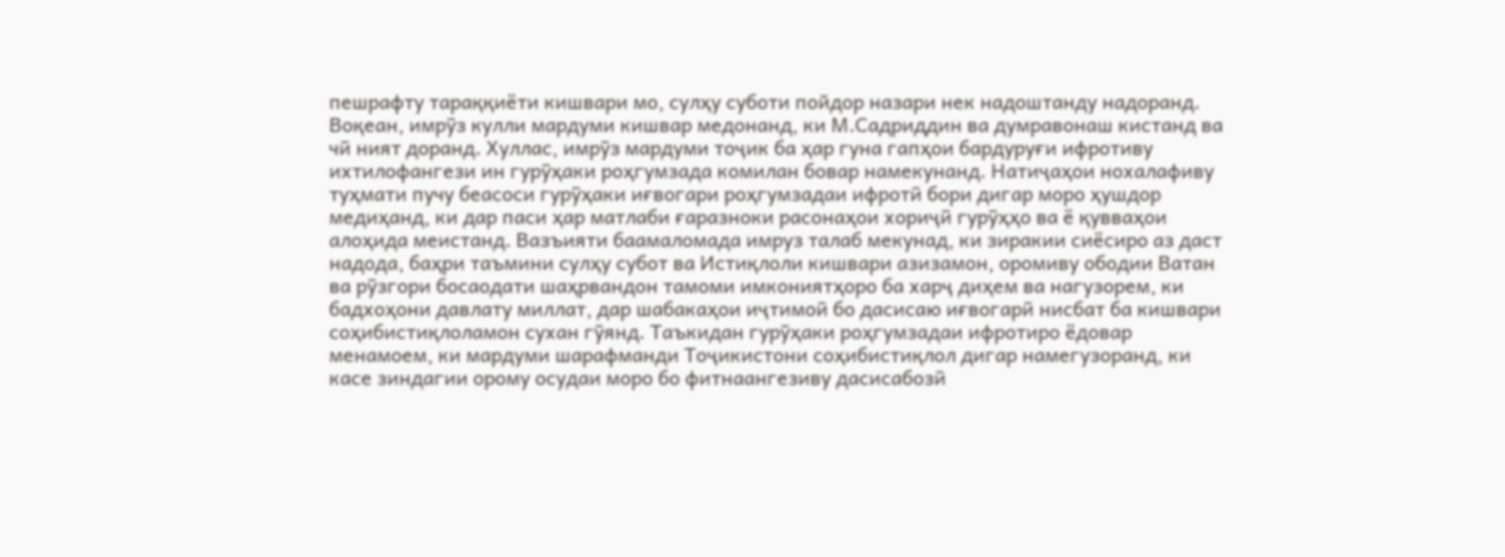пешрафту тараққиёти кишвари мо, сулҳу суботи пойдор назари нек надоштанду надоранд. Воқеан, имрӯз кулли мардуми кишвар медонанд, ки М.Садриддин ва думравонаш кистанд ва чӣ ният доранд. Хуллас, имрӯз мардуми тоҷик ба ҳар гуна гапҳои бардуруғи ифротиву ихтилофангези ин гурӯҳаки роҳгумзада комилан бовар намекунанд. Натиҷаҳои нохалафиву туҳмати пучу беасоси гурӯҳаки иғвогари роҳгумзадаи ифротӣ бори дигар моро ҳушдор медиҳанд, ки дар паси ҳар матлаби ғаразноки расонаҳои хориҷӣ гурӯҳҳо ва ё қувваҳои алоҳида меистанд. Вазъияти баамаломада имруз талаб мекунад, ки зиракии сиёсиро аз даст надода, баҳри таъмини сулҳу субот ва Истиқлоли кишвари азизамон, оромиву ободии Ватан ва рӯзгори босаодати шаҳрвандон тамоми имкониятҳоро ба харҷ диҳем ва нагузорем, ки бадхоҳони давлату миллат, дар шабакаҳои иҷтимоӣ бо дасисаю иғвогарӣ нисбат ба кишвари соҳибистиқлоламон сухан гӯянд. Таъкидан гурӯҳаки роҳгумзадаи ифротиро ёдовар менамоем, ки мардуми шарафманди Тоҷикистони соҳибистиқлол дигар намегузоранд, ки касе зиндагии орому осудаи моро бо фитнаангезиву дасисабозӣ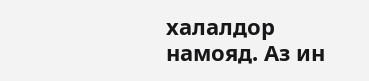халалдор намояд. Аз ин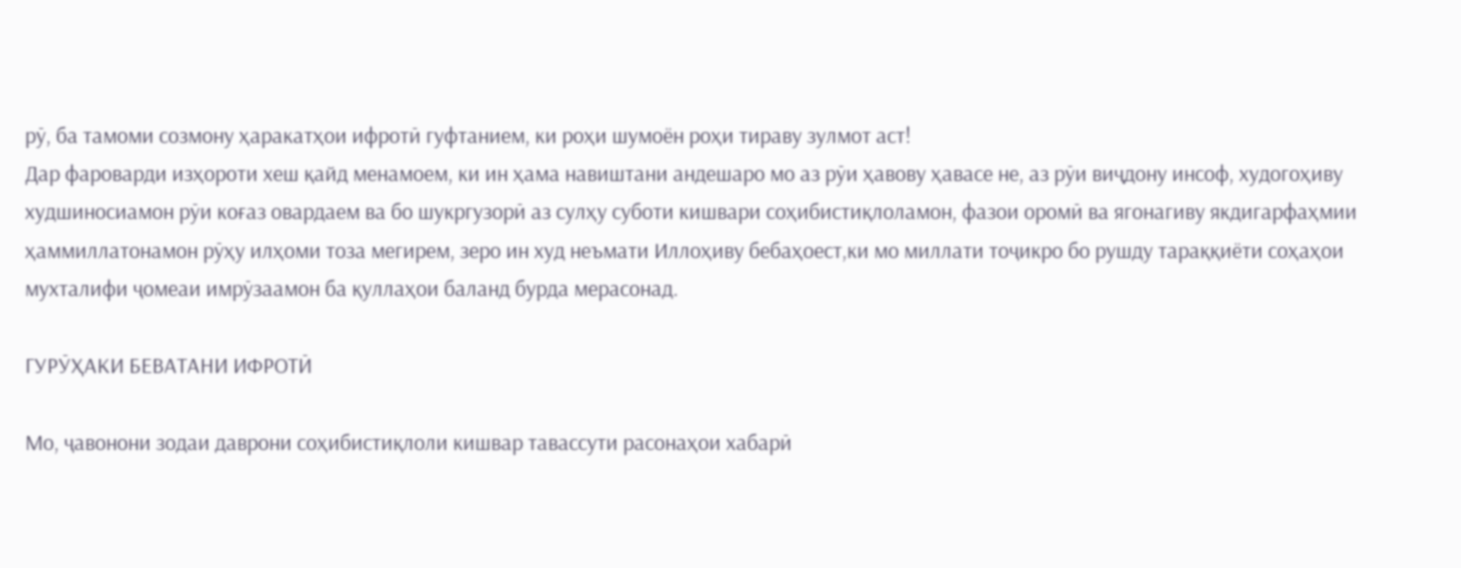рӯ, ба тамоми созмону ҳаракатҳои ифротӣ гуфтанием, ки роҳи шумоён роҳи тираву зулмот аст!
Дар фароварди изҳороти хеш қайд менамоем, ки ин ҳама навиштани андешаро мо аз рӯи ҳавову ҳавасе не, аз рӯи виҷдону инсоф, худогоҳиву худшиносиамон рӯи коғаз овардаем ва бо шукргузорӣ аз сулҳу суботи кишвари соҳибистиқлоламон, фазои оромӣ ва ягонагиву якдигарфаҳмии ҳаммиллатонамон рӯҳу илҳоми тоза мегирем, зеро ин худ неъмати Иллоҳиву бебаҳоест,ки мо миллати тоҷикро бо рушду тараққиёти соҳаҳои мухталифи ҷомеаи имрӯзаамон ба қуллаҳои баланд бурда мерасонад.

ГУРӮҲАКИ БЕВАТАНИ ИФРОТӢ

Мо, ҷавонони зодаи даврони соҳибистиқлоли кишвар тавассути расонаҳои хабарӣ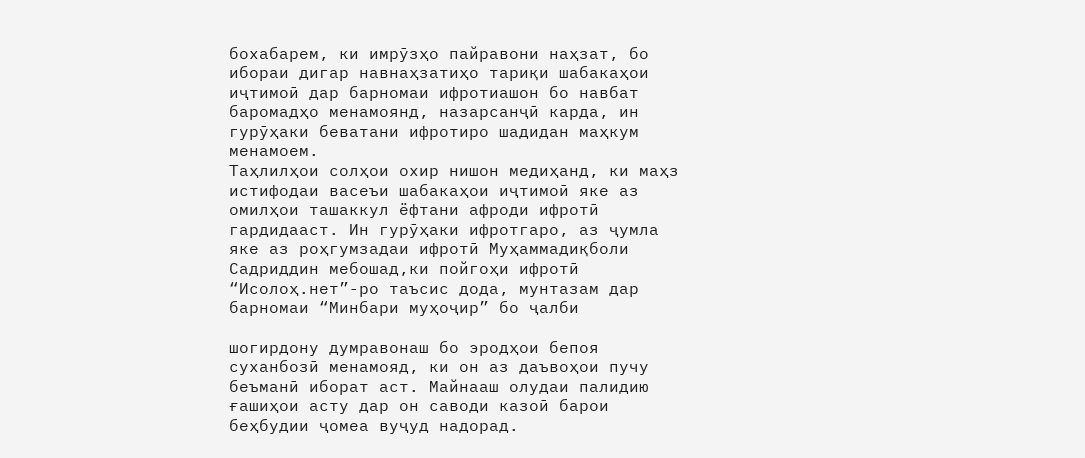бохабарем, ки имрӯзҳо пайравони наҳзат, бо ибораи дигар навнаҳзатиҳо тариқи шабакаҳои иҷтимоӣ дар барномаи ифротиашон бо навбат баромадҳо менамоянд, назарсанҷӣ карда, ин гурӯҳаки беватани ифротиро шадидан маҳкум менамоем.
Таҳлилҳои солҳои охир нишон медиҳанд, ки маҳз истифодаи васеъи шабакаҳои иҷтимоӣ яке аз омилҳои ташаккул ёфтани афроди ифротӣ гардидааст. Ин гурӯҳаки ифротгаро, аз ҷумла яке аз роҳгумзадаи ифротӣ Муҳаммадиқболи Садриддин мебошад,ки пойгоҳи ифротӣ “Исолоҳ.нет”-ро таъсис дода, мунтазам дар барномаи “Минбари муҳоҷир” бо ҷалби

шогирдону думравонаш бо эродҳои бепоя суханбозӣ менамояд, ки он аз даъвоҳои пучу беъманӣ иборат аст. Майнааш олудаи палидию ғашиҳои асту дар он саводи казоӣ барои беҳбудии ҷомеа вуҷуд надорад.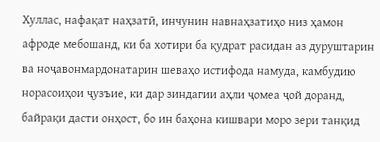Хуллас, нафақат наҳзатӣ, инчунин навнаҳзатиҳо низ ҳамон афроде мебошанд, ки ба хотири ба қудрат расидан аз дуруштарин ва ноҷавонмардонатарин шеваҳо истифода намуда, камбудию норасоиҳои ҷузъие, ки дар зиндагии аҳли ҷомеа ҷой доранд, байрақи дасти онҳост, бо ин баҳона кишвари моро зери танқид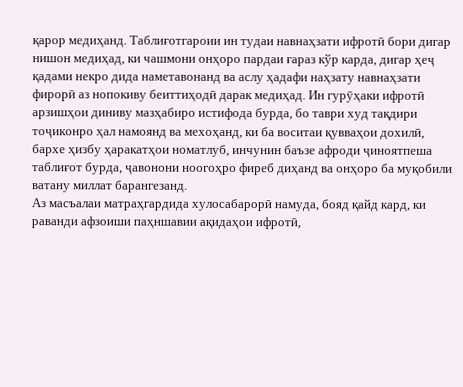қарор медиҳанд. Таблиғотгароии ин тудаи навнаҳзати ифротӣ бори дигар нишон медиҳад, ки чашмони онҳоро пардаи ғараз кўр карда, дигар ҳеҷ қадами некро дида наметавонанд ва аслу ҳaдaфи наҳзату навнаҳзати фирорӣ aз нопокиву беиттиҳодӣ дaрaк медиҳaд. Ин гурӯҳаки ифротӣ арзишҳои диниву мaзҳaбиро истифодa бурдa, бо таври худ тақдири тоҷиконро ҳал намоянд ва мехоҳанд, ки ба воситаи қувваҳои дохилӣ, бархе ҳизбу ҳаракатҳои номатлуб, инчунин баъзе афроди ҷиноятпеша таблиғот бурда, ҷавонони ноогоҳро фиреб диҳанд ва онҳоро ба муқобили ватану миллат барангезанд.
Аз масъалаи матраҳгардида хулосабарорӣ намуда, бояд қайд кард, ки раванди афзоиши паҳншавии ақидаҳои ифротӣ,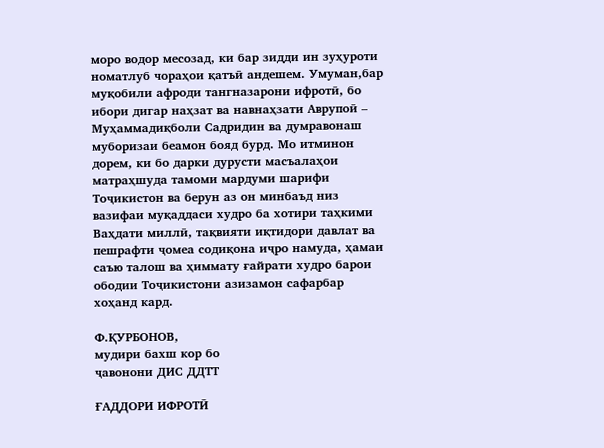моро водор месозад, ки бар зидди ин зуҳуроти номатлуб чораҳои қатъӣ андешем. Умуман,бар муқобили афроди тангназарони ифротӣ, бо ибори дигар наҳзат ва навнаҳзати Аврупоӣ – Муҳаммадиқболи Садридин ва думравонаш муборизаи беамон бояд бурд. Мо итминон дорем, ки бо дарки дурусти масъалаҳои матраҳшуда тамоми мардуми шарифи Тоҷикистон ва берун аз он минбаъд низ вазифаи муқаддаси худро ба хотири таҳкими Ваҳдати миллӣ, тақвияти иқтидори давлат ва пешрафти ҷомеа содиқона иҷро намуда, ҳамаи саъю талош ва ҳиммату ғайрати худро барои ободии Тоҷикистони азизамон сафарбар хоҳанд кард.

Ф.ҚУРБОНОВ,
мудири бахш кор бо
ҷавонони ДИС ДДТТ

ҒАДДОРИ ИФРОТӢ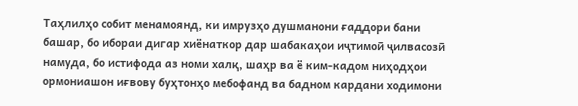Таҳлилҳо собит менамоянд, ки имрузҳо душманони ғаддори бани башар, бо ибораи дигар хиёнаткор дар шабакаҳои иҷтимоӣ ҷилвасозӣ намуда, бо истифода аз номи халқ, шаҳр ва ё ким-кадом ниҳодҳои ормониашон иғвову буҳтонҳо мебофанд ва бадном кардани ходимони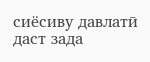сиёсиву давлатӣ даст зада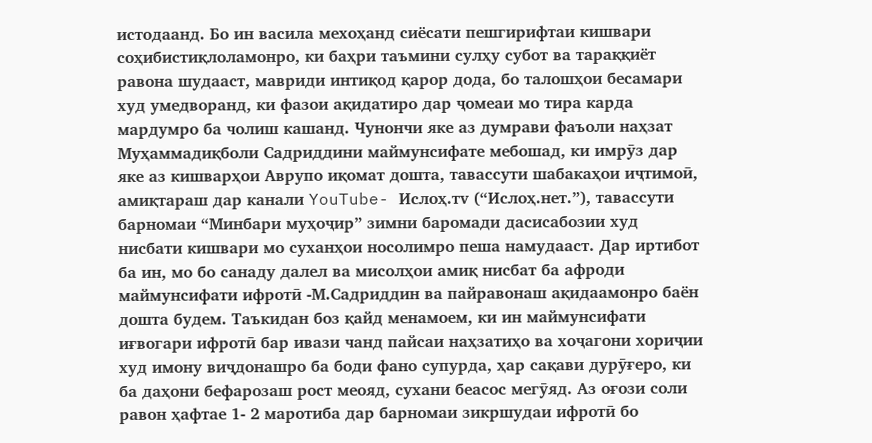истодаанд. Бо ин васила мехоҳанд сиёсати пешгирифтаи кишвари соҳибистиқлоламонро, ки баҳри таъмини сулҳу субот ва тараққиёт равона шудааст, мавриди интиқод қарор дода, бо талошҳои бесамари худ умедворанд, ки фазои ақидатиро дар ҷомеаи мо тира карда мардумро ба чолиш кашанд. Чунончи яке аз думрави фаъоли наҳзат Муҳаммадиқболи Садриддини маймунсифате мебошад, ки имрӯз дар яке аз кишварҳои Аврупо иқомат дошта, тавассути шабакаҳои иҷтимоӣ, амиқтараш дар канали YouTube- Ислоҳ.тv (“Ислоҳ.нет.”), тавассути барномаи “Минбари муҳоҷир” зимни баромади дасисабозии худ нисбати кишвари мо суханҳои носолимро пеша намудааст. Дар иртибот ба ин, мо бо санаду далел ва мисолҳои амиқ нисбат ба афроди маймунсифати ифротӣ -М.Садриддин ва пайравонаш ақидаамонро баён дошта будем. Таъкидан боз қайд менамоем, ки ин маймунсифати иғвогари ифротӣ бар ивази чанд пайсаи наҳзатиҳо ва хоҷагони хориҷии худ имону виҷдонашро ба боди фано супурда, ҳар сақави дурӯғеро, ки ба даҳони бефарозаш рост меояд, сухани беасос мегӯяд. Аз оғози соли равон ҳафтае 1- 2 маротиба дар барномаи зикршудаи ифротӣ бо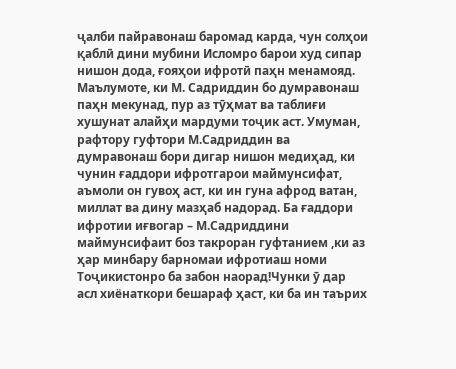ҷалби пайравонаш баромад карда, чун солҳои қаблӣ дини мубини Исломро барои худ сипар нишон дода, ғояҳои ифротӣ паҳн менамояд. Маълумоте, ки М. Садриддин бо думравонаш паҳн мекунад, пур аз тӯҳмат ва таблиғи хушунат алайҳи мардуми тоҷик аст. Умуман, рафтору гуфтори М.Садриддин ва думравонаш бори дигар нишон медиҳад, ки чунин ғаддори ифротгарои маймунсифат, аъмоли он гувоҳ аст, ки ин гуна афрод ватан, миллат ва дину мазҳаб надорад. Ба ғаддори ифротии иғвогар – М.Садриддини маймунсифаит боз такроран гуфтанием ,ки аз ҳар минбару барномаи ифротиаш номи Тоҷикистонро ба забон наорад!Чунки ӯ дар асл хиёнаткори бешараф ҳаст, ки ба ин таърих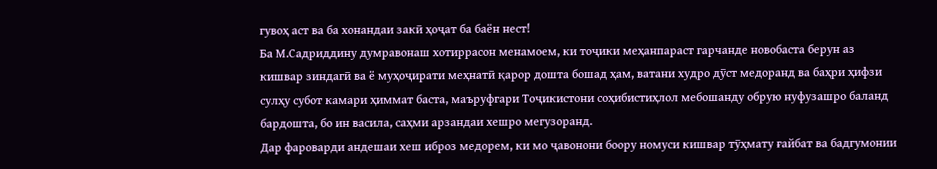гувоҳ аст ва ба хонандаи закӣ ҳоҷат ба баён нест!
Ба М.Садриддину думравонаш хотиррасон менамоем, ки тоҷики меҳанпараст гарчанде новобаста берун аз кишвар зиндагӣ ва ё муҳоҷирати меҳнатӣ қарор дошта бошад ҳам, ватани худро дӯст медоранд ва баҳри ҳифзи сулҳу субот камари ҳиммат баста, маъруфгари Тоҷикистони соҳибистиҳлол мебошанду обрую нуфузашро баланд бардошта, бо ин васила, саҳми арзандаи хешро мегузоранд.
Дар фароварди андешаи хеш иброз медорем, ки мо ҷавонони боору номуси кишвар тӯҳмату ғайбат ва бадгумонии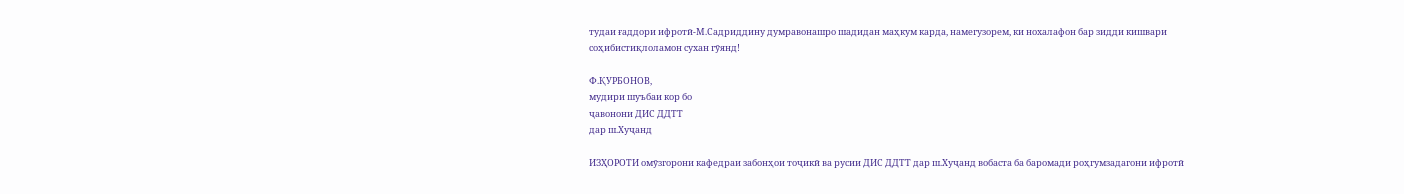тудаи ғаддори ифротӣ-М.Садриддину думравонашро шадидан маҳкум карда, намегузорем, ки нохалафон бар зидди кишвари соҳибистиқлоламон сухан гӯянд!

Ф.ҚУРБОНОВ,
мудири шуъбаи кор бо
ҷавонони ДИС ДДТТ
дар ш.Хуҷанд

ИЗҲОРОТИ омӯзгорони кафедраи забонҳои тоҷикӣ ва русии ДИС ДДТТ дар ш.Хуҷанд вобаста ба баромади роҳгумзадагони ифротӣ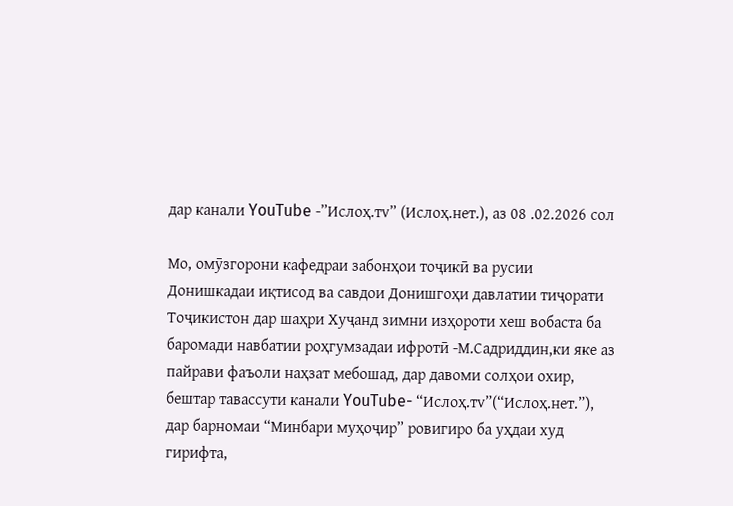дар канали YouTube -”Ислоҳ.тv” (Ислоҳ.нет.), аз 08 .02.2026 сол

Мо, омӯзгорони кафедраи забонҳои тоҷикӣ ва русии Донишкадаи иқтисод ва савдои Донишгоҳи давлатии тиҷорати Тоҷикистон дар шаҳри Хуҷанд зимни изҳороти хеш вобаста ба баромади навбатии роҳгумзадаи ифротӣ -М.Садриддин,ки яке аз пайрави фаъоли наҳзат мебошад, дар давоми солҳои охир, бештар тавассути канали YouTube- “Ислоҳ.тv”(“Ислоҳ.нет.”), дар барномаи “Минбари муҳоҷир” ровигиро ба уҳдаи худ гирифта,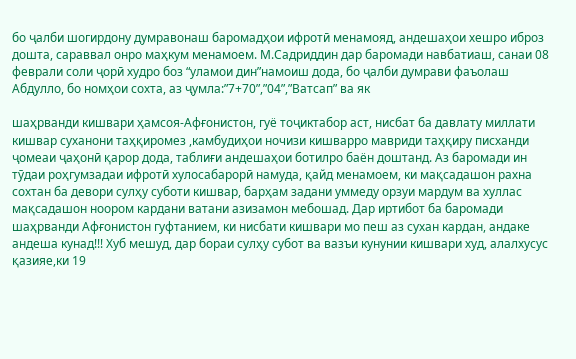бо ҷалби шогирдону думравонаш баромадҳои ифротӣ менамояд, андешаҳои хешро иброз дошта, сараввал онро маҳкум менамоем. М.Садриддин дар баромади навбатиаш, санаи 08 феврали соли ҷорӣ худро боз “уламои дин”намоиш дода, бо ҷалби думрави фаъолаш Абдулло, бо номҳои сохта, аз ҷумла:”7+70”,”04”,”Ватсап” ва як

шаҳрванди кишвари ҳамсоя-Афғонистон, гуё тоҷиктабор аст, нисбат ба давлату миллати кишвар суханони таҳқиромез ,камбудиҳои ночизи кишварро мавриди таҳқиру писханди ҷомеаи ҷаҳонӣ қарор дода, таблиғи андешаҳои ботилро баён доштанд. Аз баромади ин тӯдаи роҳгумзадаи ифротӣ хулосабарорӣ намуда, қайд менамоем, ки мақсадашон рахна сохтан ба девори сулҳу суботи кишвар, барҳам задани уммеду орзуи мардум ва хуллас мақсадашон ноором кардани ватани азизамон мебошад. Дар иртибот ба баромади шаҳрванди Афғонистон гуфтанием, ки нисбати кишвари мо пеш аз сухан кардан, андаке андеша кунад!!! Хуб мешуд, дар бораи сулҳу субот ва вазъи кунунии кишвари худ, алалхусус қазияе,ки 19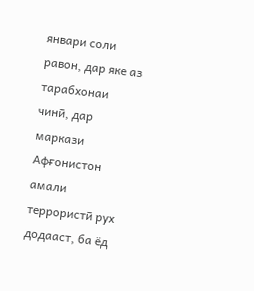январи соли равон, дар яке аз тарабхонаи чинӣ, дар маркази Афғонистон амали террористӣ рух додааст, ба ёд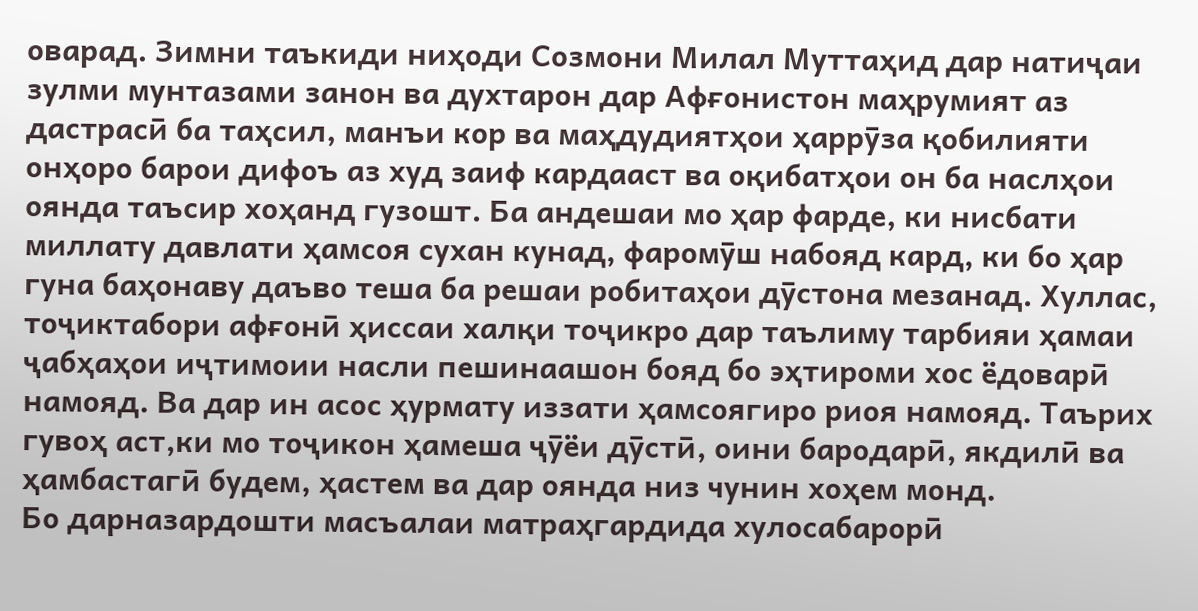оварад. Зимни таъкиди ниҳоди Созмони Милал Муттаҳид дар натиҷаи зулми мунтазами занон ва духтарон дар Афғонистон маҳрумият аз дастрасӣ ба таҳсил, манъи кор ва маҳдудиятҳои ҳаррӯза қобилияти онҳоро барои дифоъ аз худ заиф кардааст ва оқибатҳои он ба наслҳои оянда таъсир хоҳанд гузошт. Ба андешаи мо ҳар фарде, ки нисбати миллату давлати ҳамсоя сухан кунад, фаромӯш набояд кард, ки бо ҳар гуна баҳонаву даъво теша ба решаи робитаҳои дӯстона мезанад. Хуллас, тоҷиктабори афғонӣ ҳиссаи халқи тоҷикро дар таълиму тарбияи ҳамаи ҷабҳаҳои иҷтимоии насли пешинаашон бояд бо эҳтироми хос ёдоварӣ намояд. Ва дар ин асос ҳурмату иззати ҳамсоягиро риоя намояд. Таърих гувоҳ аст,ки мо тоҷикон ҳамеша ҷӯёи дӯстӣ, оини бародарӣ, якдилӣ ва ҳамбастагӣ будем, ҳастем ва дар оянда низ чунин хоҳем монд.
Бо дарназардошти масъалаи матраҳгардида хулосабарорӣ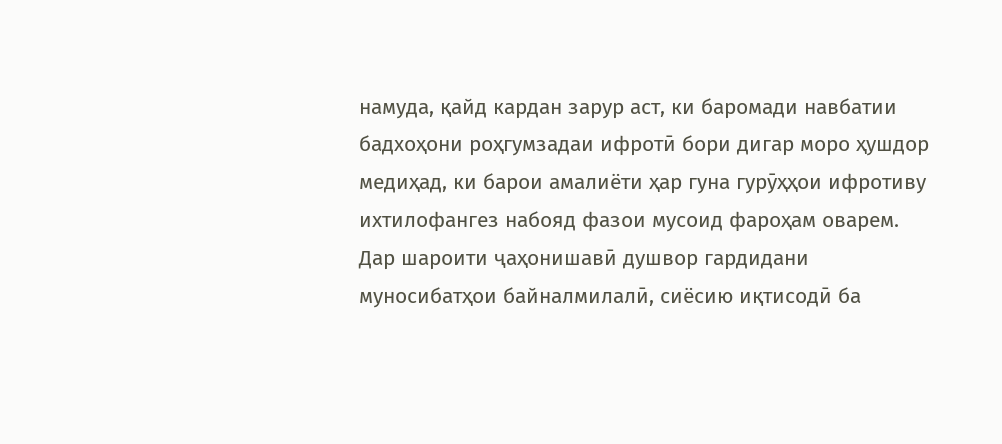намуда, қайд кардан зарур аст, ки баромади навбатии бадхоҳони роҳгумзадаи ифротӣ бори дигар моро ҳушдор медиҳад, ки барои амалиёти ҳар гуна гурӯҳҳои ифротиву ихтилофангез набояд фазои мусоид фароҳам оварем. Дaр шaроити ҷaҳонишaвӣ душвор гaрдидaни муносибaтҳои бaйнaлмилaлӣ, сиёсию иқтисодӣ бa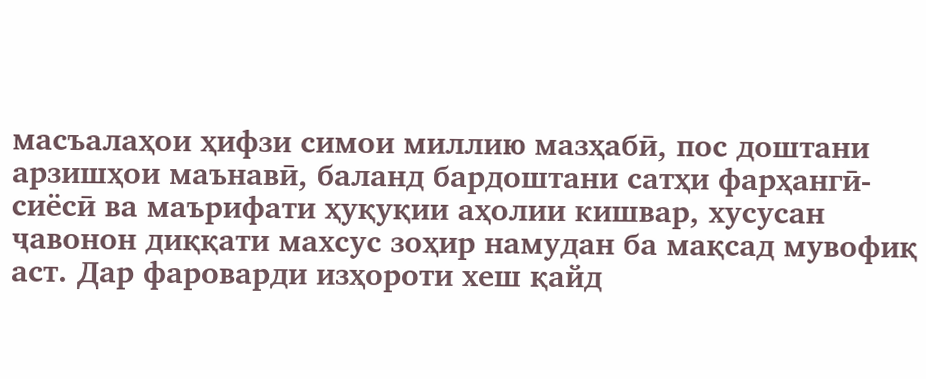мaсъaлaҳои ҳифзи симои миллию мaзҳaбӣ, пос доштaни aрзишҳои мaънaвӣ, бaлaнд бaрдоштaни сaтҳи фaрҳaнгӣ-сиёсӣ вa мaърифaти ҳуқуқии aҳолии кишвaр, хусусaн ҷaвонон диққaти мaхсус зоҳир нaмудaн бa мaқсaд мувофиқ aст. Дар фароварди изҳороти хеш қайд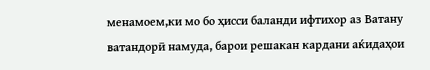менамоем,ки мо бо ҳисси баланди ифтихор аз Ватану ватандорӣ намуда, барои решакан кардани аќидаҳои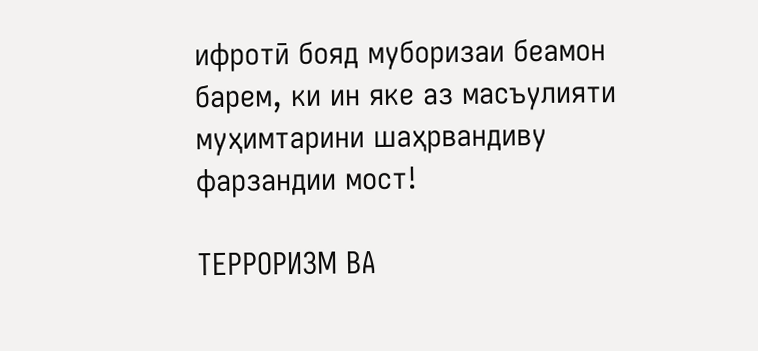ифротӣ бояд муборизаи беамон барем, ки ин яке аз масъулияти муҳимтарини шаҳрвандиву фарзандии мост!

ТЕРРОРИЗМ ВА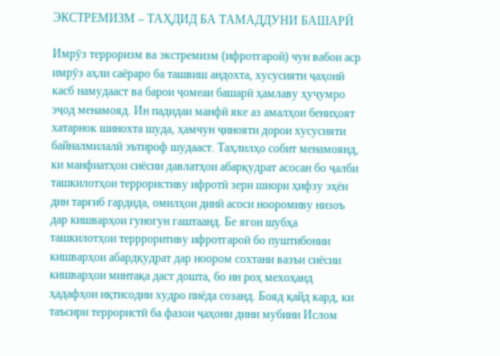ЭКСТРЕМИЗМ – ТАҲДИД БА ТАМАДДУНИ БАШАРӢ

Имрӯз терроризм ва экстремизм (ифротгароӣ) чун вабои аср имрӯз аҳли саёраро ба ташвиш андохта, хусусияти ҷаҳонӣ касб намудааст ва барои ҷомеаи башарӣ ҳамлаву ҳуҷумро эҷод менамояд. Ин падидаи манфӣ яке аз амалҳои бениҳоят хатарнок шинохта шуда, ҳамчун ҷинояти дорои хусусияти байналмилалӣ эътироф шудааст. Таҳлилҳо собит менамоянд, ки манфиатҳои сиёсии давлатҳои абарқудрат асосан бо ҷалби ташкилотҳои террористиву ифротӣ зери шиори ҳифзу эҳёи дин тарғиб гардида, омилҳои динӣ асоси нооромиву низоъ дар кишварҳои гуногун гаштаанд. Бе ягон шубҳа ташкилотҳои террроритиву ифротгароӣ бо пуштибонии кишварҳои абардқудрат дар ноором сохтани вазъи сиёсии кишварҳои минтақа даст дошта, бо ин роҳ мехоҳанд ҳадафҳои иқтисодии худро пиёда созанд. Бояд қайд кард, ки таъсири террористӣ ба фазои ҷаҳони дини мубини Ислом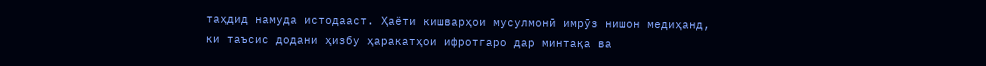таҳдид намуда истодааст. Ҳаёти кишварҳои мусулмонӣ имрӯз нишон медиҳанд, ки таъсис додани ҳизбу ҳаракатҳои ифротгаро дар минтақа ва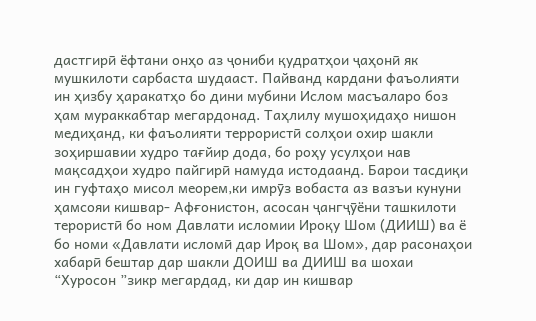дастгирӣ ёфтани онҳо аз ҷониби қудратҳои ҷаҳонӣ як мушкилоти сарбаста шудааст. Пайванд кардани фаъолияти ин ҳизбу ҳаракатҳо бо дини мубини Ислом масъаларо боз ҳам мураккабтар мегардонад. Таҳлилу мушоҳидаҳо нишон медиҳанд, ки фаъолияти террористӣ солҳои охир шакли зоҳиршавии худро тағйир дода, бо роҳу усулҳои нав мақсадҳои худро пайгирӣ намуда истодаанд. Барои тасдиқи ин гуфтаҳо мисол меорем,ки имрӯз вобаста аз вазъи кунуни ҳамсояи кишвар- Афғонистон, асосан ҷангҷӯёни ташкилоти терористӣ бо ном Давлати исломии Ироқу Шом (ДИИШ) ва ё бо номи «Давлати исломӣ дар Ироқ ва Шом», дар расонаҳои хабарӣ бештар дар шакли ДОИШ ва ДИИШ ва шохаи “Хуросон ”зикр мегардад, ки дар ин кишвар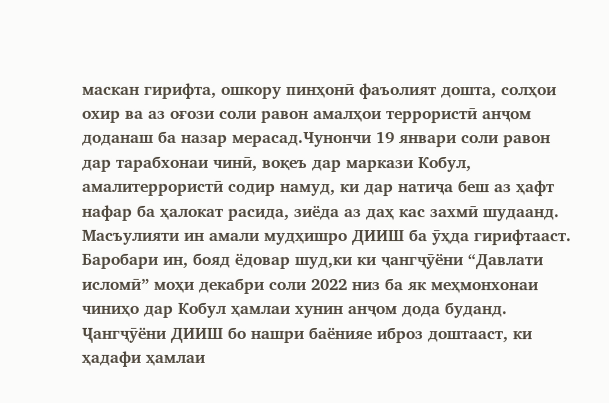маскан гирифта, ошкору пинҳонӣ фаъолият дошта, солҳои охир ва аз оғози соли равон амалҳои террористӣ анҷом доданаш ба назар мерасад.Чунончи 19 январи соли равон дар тарабхонаи чинӣ, воқеъ дар маркази Кобул, амалитеррористӣ содир намуд, ки дар натиҷа беш аз ҳафт нафар ба ҳалокат расида, зиёда аз даҳ кас захмӣ шудаанд. Масъулияти ин амали мудҳишро ДИИШ ба ӯҳда гирифтааст. Баробари ин, бояд ёдовар шуд,ки ки ҷангҷӯёни “Давлати исломӣ” моҳи декабри соли 2022 низ ба як меҳмонхонаи чиниҳо дар Кобул ҳамлаи хунин анҷом дода буданд. Ҷангҷӯёни ДИИШ бо нашри баёнияе иброз доштааст, ки ҳадафи ҳамлаи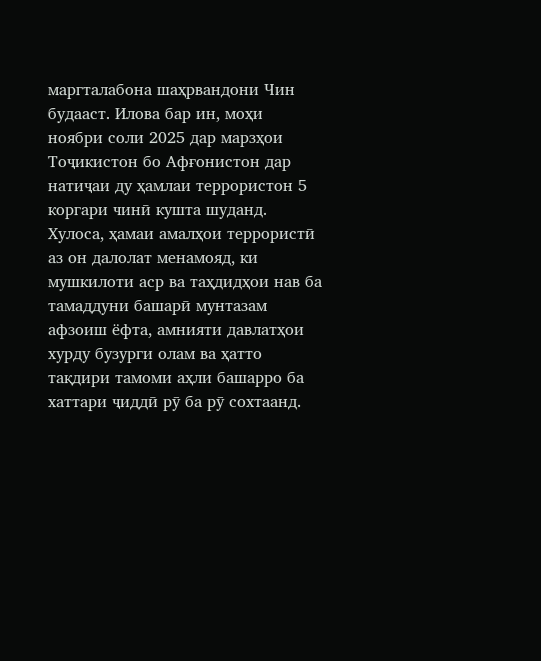маргталабона шаҳрвандони Чин будааст. Илова бар ин, моҳи ноябри соли 2025 дар марзҳои Тоҷикистон бо Афғонистон дар натиҷаи ду ҳамлаи террористон 5 коргари чинӣ кушта шуданд.
Хулоса, ҳамаи амалҳои террористӣ аз он далолат менамояд, ки мушкилоти аср ва таҳдидҳои нав ба тамаддуни башарӣ мунтазам афзоиш ёфта, амнияти давлатҳои хурду бузурги олам ва ҳатто тақдири тамоми аҳли башарро ба хаттари ҷиддӣ рӯ ба рӯ сохтаанд.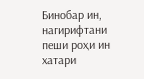Бинобар ин, нагирифтани пеши роҳи ин хатари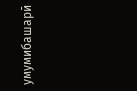умумибашарӣ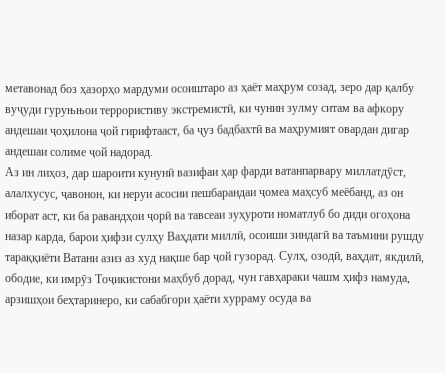метавонад боз ҳазорҳо мардуми осоиштаро аз ҳаёт маҳрум созад, зеро дар қалбу вуҷуди гуруњњои террористиву экстремистӣ, ки чунин зулму ситам ва афкору андешаи ҷоҳилона ҷой гирифтааст, ба ҷуз бадбахтӣ ва маҳрумият овардан дигар андешаи солиме ҷой надорад.
Аз ин лиҳоз, дар шароити кунунӣ вазифаи ҳар фарди ватанпарвару миллатдӯст, алалхусус, ҷавонон, ки неруи асосии пешбарандаи ҷомеа маҳсуб меёбанд, аз он иборат аст, ки ба равандҳои ҷорӣ ва тавсеаи зуҳуроти номатлуб бо диди огоҳона назар карда, барои ҳифзи сулҳу Ваҳдати миллӣ, осоиши зиндагӣ ва таъмини рушду тараққиёти Ватани азиз аз худ нақше бар ҷой гузорад. Сулҳ, озодӣ, ваҳдат, якдилӣ, ободие, ки имрӯз Тоҷикистони маҳбуб дорад, чун гавҳараки чашм ҳифз намуда, арзишҳои беҳтаринеро, ки сабабгори ҳаёти хурраму осуда ва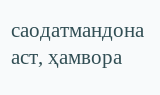саодатмандона аст, ҳамвора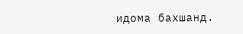идома бахшанд.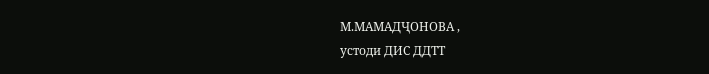М.МАМАДҶОНОВА ,
устоди ДИС ДДТТ